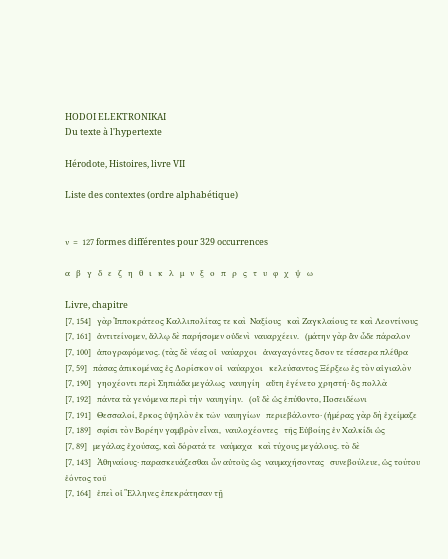HODOI ELEKTRONIKAI
Du texte à l'hypertexte

Hérodote, Histoires, livre VII

Liste des contextes (ordre alphabétique)


ν  =  127 formes différentes pour 329 occurrences

α   β   γ   δ   ε   ζ   η   θ   ι   κ   λ   μ   ν   ξ   ο   π   ρ   ς   τ   υ   φ   χ   ψ   ω

Livre, chapitre
[7, 154]   γὰρ Ἱπποκράτεος Καλλιπολίτας τε καὶ  Ναξίους   καὶ Ζαγκλαίους τε καὶ Λεοντίνους
[7, 161]   ἀντιτείνομεν, ἄλλῳ δὲ παρήσομεν οὐδενὶ  ναυαρχέειν.   (μάτην γὰρ ἂν ὧδε πάραλον
[7, 100]   ἀπογραφόμενος. (τὰς δὲ νέας οἱ  ναύαρχοι   ἀναγαγόντες ὅσον τε τέσσερα πλέθρα
[7, 59]   πάσας ἀπικομένας ἐς Δορίσκον οἱ  ναύαρχοι   κελεύσαντος Ξέρξεω ἐς τὸν αἰγιαλὸν
[7, 190]   γηοχέοντι περὶ Σηπιάδα μεγάλως  ναυηγίη   αὕτη ἐγένετο χρηστή· ὃς πολλὰ
[7, 192]   πάντα τὰ γενόμενα περὶ τὴν  ναυηγίην.   (οἳ δὲ ὡς ἐπύθοντο, Ποσειδέωνι
[7, 191]   Θεσσαλοί, ἕρκος ὑψηλὸν ἐκ τῶν  ναυηγίων   περιεβάλοντο· (ἡμέρας γὰρ δὴ ἐχείμαζε
[7, 189]   σφίσι τὸν Βορέην γαμβρὸν εἶναι,  ναυλοχέοντες   τῆς Εὐβοίης ἐν Χαλκίδι ὡς
[7, 89]   μεγάλας ἐχούσας, καὶ δόρατά τε  ναύμαχα   καὶ τύχους μεγάλους. τὸ δὲ
[7, 143]   Ἀθηναίους· παρασκευάζεσθαι ὦν αὐτοὺς ὡς  ναυμαχήσοντας   συνεβούλευε, ὡς τούτου ἐόντος τοῦ
[7, 164]   ἐπεὶ οἱ Ἕλληνες ἐπεκράτησαν τῇ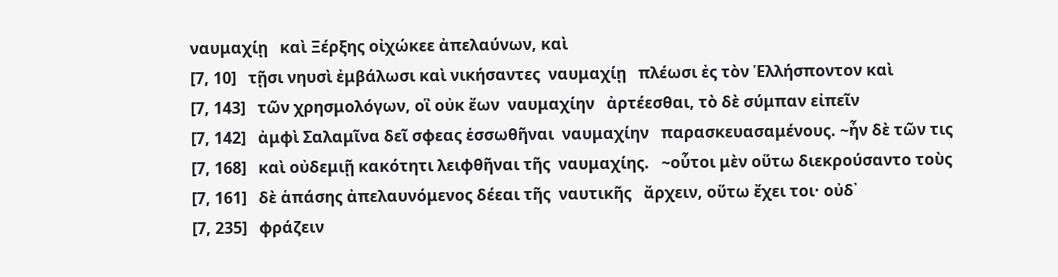ναυμαχίῃ   καὶ Ξέρξης οἰχώκεε ἀπελαύνων, καὶ
[7, 10]   τῇσι νηυσὶ ἐμβάλωσι καὶ νικήσαντες  ναυμαχίῃ   πλέωσι ἐς τὸν Ἑλλήσποντον καὶ
[7, 143]   τῶν χρησμολόγων, οἳ οὐκ ἔων  ναυμαχίην   ἀρτέεσθαι, τὸ δὲ σύμπαν εἰπεῖν
[7, 142]   ἀμφὶ Σαλαμῖνα δεῖ σφεας ἑσσωθῆναι  ναυμαχίην   παρασκευασαμένους. ~ἦν δὲ τῶν τις
[7, 168]   καὶ οὐδεμιῇ κακότητι λειφθῆναι τῆς  ναυμαχίης.   ~οὗτοι μὲν οὕτω διεκρούσαντο τοὺς
[7, 161]   δὲ ἁπάσης ἀπελαυνόμενος δέεαι τῆς  ναυτικῆς   ἄρχειν, οὕτω ἔχει τοι· οὐδ᾽
[7, 235]   φράζειν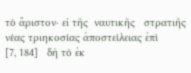τὸ ἄριστον· εἰ τῆς  ναυτικῆς   στρατιῆς νέας τριηκοσίας ἀποστείλειας ἐπὶ
[7, 184]   δὴ τό ἐκ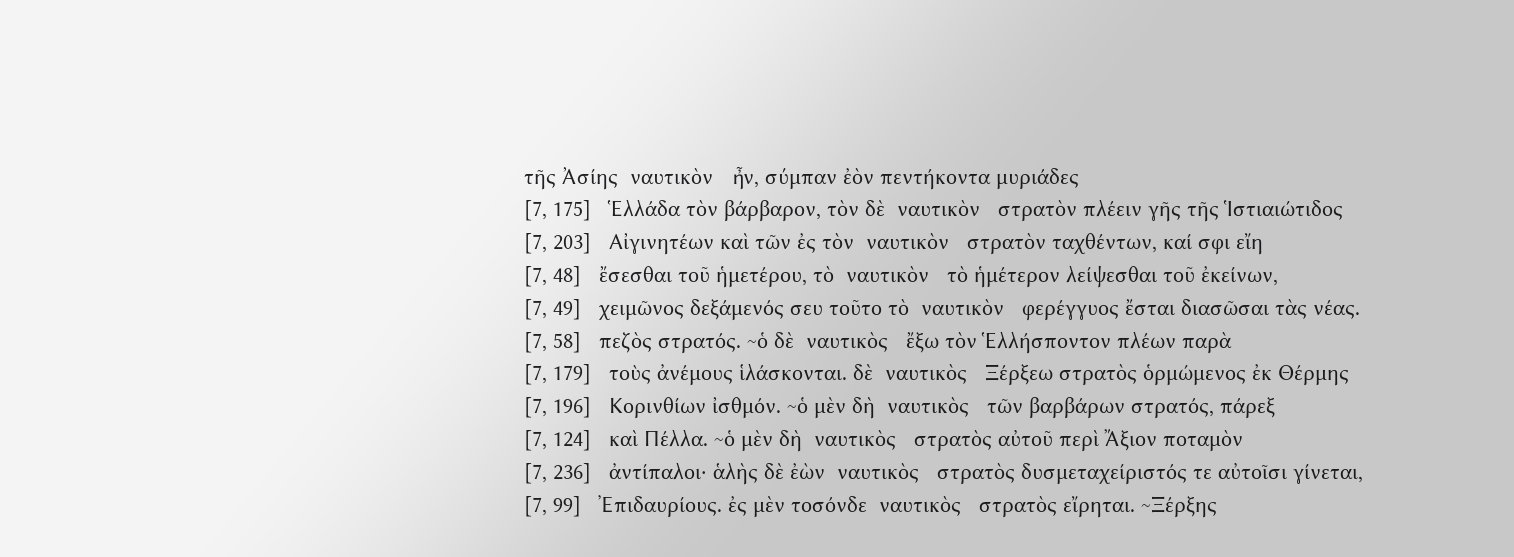τῆς Ἀσίης  ναυτικὸν   ἦν, σύμπαν ἐὸν πεντήκοντα μυριάδες
[7, 175]   Ἑλλάδα τὸν βάρβαρον, τὸν δὲ  ναυτικὸν   στρατὸν πλέειν γῆς τῆς Ἱστιαιώτιδος
[7, 203]   Αἰγινητέων καὶ τῶν ἐς τὸν  ναυτικὸν   στρατὸν ταχθέντων, καί σφι εἴη
[7, 48]   ἔσεσθαι τοῦ ἡμετέρου, τὸ  ναυτικὸν   τὸ ἡμέτερον λείψεσθαι τοῦ ἐκείνων,
[7, 49]   χειμῶνος δεξάμενός σευ τοῦτο τὸ  ναυτικὸν   φερέγγυος ἔσται διασῶσαι τὰς νέας.
[7, 58]   πεζὸς στρατός. ~ὁ δὲ  ναυτικὸς   ἔξω τὸν Ἑλλήσποντον πλέων παρὰ
[7, 179]   τοὺς ἀνέμους ἱλάσκονται. δὲ  ναυτικὸς   Ξέρξεω στρατὸς ὁρμώμενος ἐκ Θέρμης
[7, 196]   Κορινθίων ἰσθμόν. ~ὁ μὲν δὴ  ναυτικὸς   τῶν βαρβάρων στρατός, πάρεξ
[7, 124]   καὶ Πέλλα. ~ὁ μὲν δὴ  ναυτικὸς   στρατὸς αὐτοῦ περὶ Ἄξιον ποταμὸν
[7, 236]   ἀντίπαλοι· ἁλὴς δὲ ἐὼν  ναυτικὸς   στρατὸς δυσμεταχείριστός τε αὐτοῖσι γίνεται,
[7, 99]   Ἐπιδαυρίους. ἐς μὲν τοσόνδε  ναυτικὸς   στρατὸς εἴρηται. ~Ξέρξης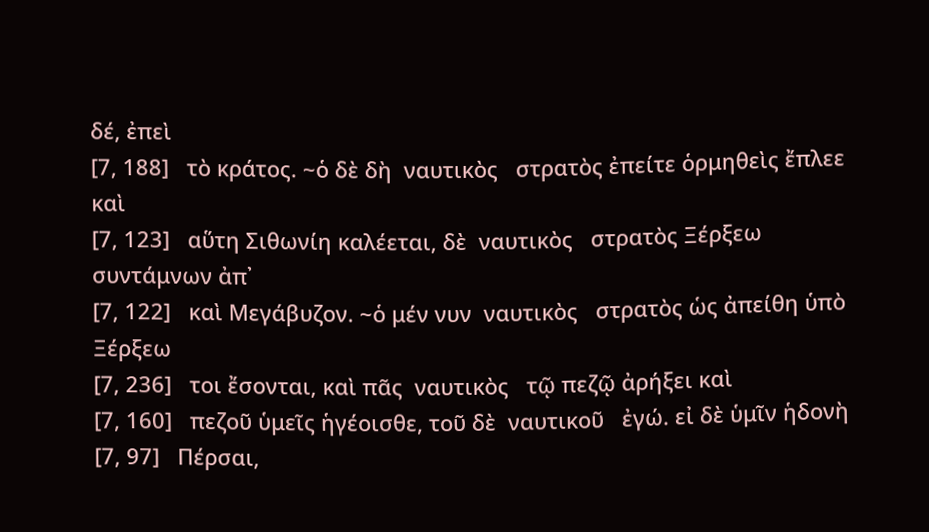δέ, ἐπεὶ
[7, 188]   τὸ κράτος. ~ὁ δὲ δὴ  ναυτικὸς   στρατὸς ἐπείτε ὁρμηθεὶς ἔπλεε καὶ
[7, 123]   αὕτη Σιθωνίη καλέεται, δὲ  ναυτικὸς   στρατὸς Ξέρξεω συντάμνων ἀπ᾽
[7, 122]   καὶ Μεγάβυζον. ~ὁ μέν νυν  ναυτικὸς   στρατὸς ὡς ἀπείθη ὑπὸ Ξέρξεω
[7, 236]   τοι ἔσονται, καὶ πᾶς  ναυτικὸς   τῷ πεζῷ ἀρήξει καὶ
[7, 160]   πεζοῦ ὑμεῖς ἡγέοισθε, τοῦ δὲ  ναυτικοῦ   ἐγώ. εἰ δὲ ὑμῖν ἡδονὴ
[7, 97]   Πέρσαι,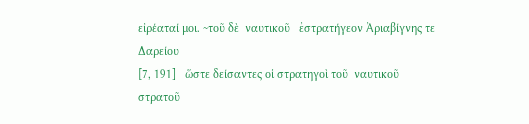εἰρέαταί μοι. ~τοῦ δὲ  ναυτικοῦ   ἐστρατήγεον Ἀριαβίγνης τε Δαρείου
[7, 191]   ὥστε δείσαντες οἱ στρατηγοὶ τοῦ  ναυτικοῦ   στρατοῦ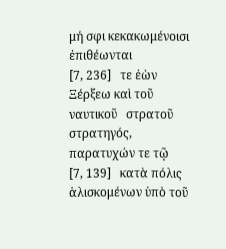μή σφι κεκακωμένοισι ἐπιθέωνται
[7, 236]   τε ἐὼν Ξέρξεω καὶ τοῦ  ναυτικοῦ   στρατοῦ στρατηγός, παρατυχών τε τῷ
[7, 139]   κατὰ πόλις ἁλισκομένων ὑπὸ τοῦ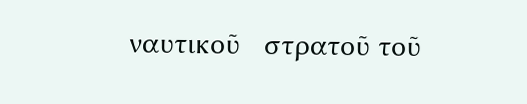ναυτικοῦ   στρατοῦ τοῦ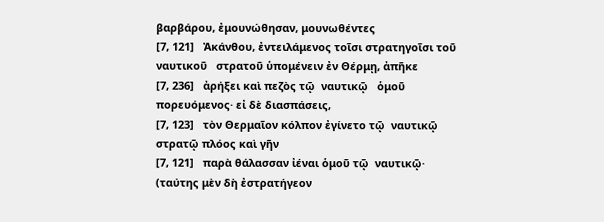βαρβάρου, ἐμουνώθησαν, μουνωθέντες
[7, 121]   Ἀκάνθου, ἐντειλάμενος τοῖσι στρατηγοῖσι τοῦ  ναυτικοῦ   στρατοῦ ὑπομένειν ἐν Θέρμῃ, ἀπῆκε
[7, 236]   ἀρήξει καὶ πεζὸς τῷ  ναυτικῷ   ὁμοῦ πορευόμενος· εἰ δὲ διασπάσεις,
[7, 123]   τὸν Θερμαῖον κόλπον ἐγίνετο τῷ  ναυτικῷ   στρατῷ πλόος καὶ γῆν
[7, 121]   παρὰ θάλασσαν ἰέναι ὁμοῦ τῷ  ναυτικῷ·   (ταύτης μὲν δὴ ἐστρατήγεον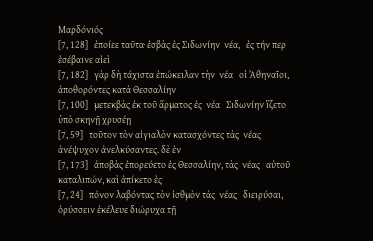Μαρδόνιός
[7, 128]   ἐποίεε ταῦτα· ἐσβὰς ἐς Σιδωνίην  νέα,   ἐς τήν περ ἐσέβαινε αἰεὶ
[7, 182]   γὰρ δὴ τάχιστα ἐπώκειλαν τὴν  νέα   οἱ Ἀθηναῖοι, ἀποθορόντες κατὰ Θεσσαλίην
[7, 100]   μετεκβὰς ἐκ τοῦ ἅρματος ἐς  νέα   Σιδωνίην ἵζετο ὑπὸ σκηνῇ χρυσέῃ
[7, 59]   τοῦτον τὸν αἰγιαλὸν κατασχόντες τὰς  νέας   ἀνέψυχον ἀνελκύσαντες. δὲ ἐν
[7, 173]   ἀποβὰς ἐπορεύετο ἐς Θεσσαλίην, τὰς  νέας   αὐτοῦ καταλιπών, καὶ ἀπίκετο ἐς
[7, 24]   πόνον λαβόντας τὸν ἰσθμὸν τὰς  νέας   διειρύσαι, ὀρύσσειν ἐκέλευε διώρυχα τῇ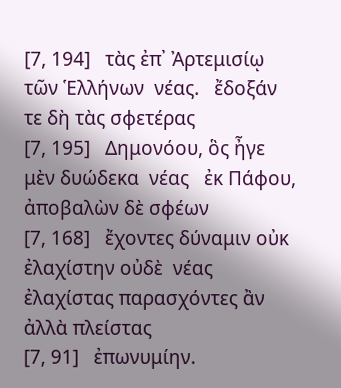[7, 194]   τὰς ἐπ᾽ Ἀρτεμισίῳ τῶν Ἑλλήνων  νέας.   ἔδοξάν τε δὴ τὰς σφετέρας
[7, 195]   Δημονόου, ὃς ἦγε μὲν δυώδεκα  νέας   ἐκ Πάφου, ἀποβαλὼν δὲ σφέων
[7, 168]   ἔχοντες δύναμιν οὐκ ἐλαχίστην οὐδὲ  νέας   ἐλαχίστας παρασχόντες ἂν ἀλλὰ πλείστας
[7, 91]   ἐπωνυμίην.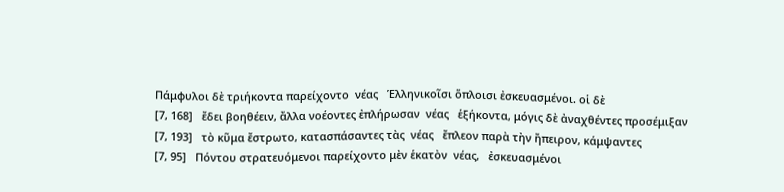Πάμφυλοι δὲ τριήκοντα παρείχοντο  νέας   Ἑλληνικοῖσι ὅπλοισι ἐσκευασμένοι. οἱ δὲ
[7, 168]   ἔδει βοηθέειν, ἄλλα νοέοντες ἐπλήρωσαν  νέας   ἑξήκοντα, μόγις δὲ ἀναχθέντες προσέμιξαν
[7, 193]   τὸ κῦμα ἔστρωτο, κατασπάσαντες τὰς  νέας   ἔπλεον παρὰ τὴν ἤπειρον, κάμψαντες
[7, 95]   Πόντου στρατευόμενοι παρείχοντο μὲν ἑκατὸν  νέας,   ἐσκευασμένοι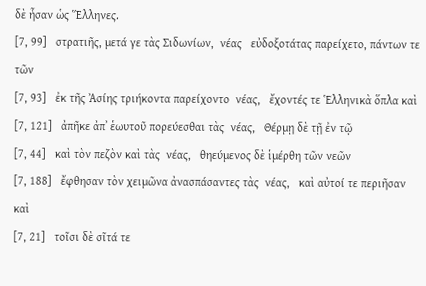δὲ ἦσαν ὡς Ἕλληνες.
[7, 99]   στρατιῆς, μετά γε τὰς Σιδωνίων,  νέας   εὐδοξοτάτας παρείχετο, πάντων τε τῶν
[7, 93]   ἐκ τῆς Ἀσίης τριήκοντα παρείχοντο  νέας,   ἔχοντές τε Ἑλληνικὰ ὅπλα καὶ
[7, 121]   ἀπῆκε ἀπ᾽ ἑωυτοῦ πορεύεσθαι τὰς  νέας,   Θέρμῃ δὲ τῇ ἐν τῷ
[7, 44]   καὶ τὸν πεζὸν καὶ τὰς  νέας,   θηεύμενος δὲ ἱμέρθη τῶν νεῶν
[7, 188]   ἔφθησαν τὸν χειμῶνα ἀνασπάσαντες τὰς  νέας,   καὶ αὐτοί τε περιῆσαν καὶ
[7, 21]   τοῖσι δὲ σῖτά τε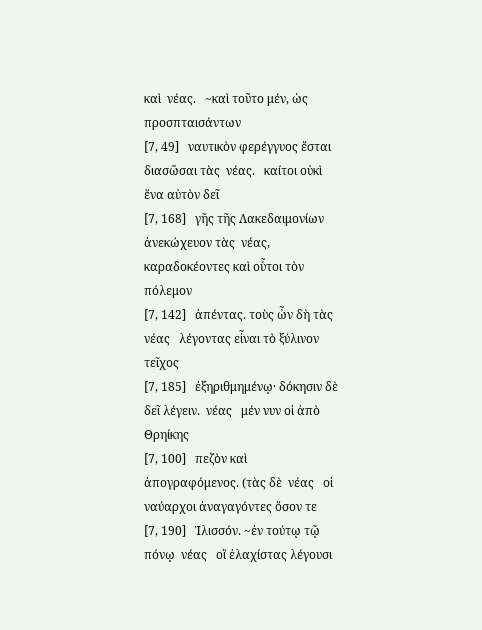καὶ  νέας.   ~καὶ τοῦτο μέν, ὡς προσπταισάντων
[7, 49]   ναυτικὸν φερέγγυος ἔσται διασῶσαι τὰς  νέας.   καίτοι οὐκὶ ἕνα αὐτὸν δεῖ
[7, 168]   γῆς τῆς Λακεδαιμονίων ἀνεκώχευον τὰς  νέας,   καραδοκέοντες καὶ οὗτοι τὸν πόλεμον
[7, 142]   ἀπέντας. τοὺς ὦν δὴ τὰς  νέας   λέγοντας εἶναι τὸ ξύλινον τεῖχος
[7, 185]   ἐξηριθμημένῳ· δόκησιν δὲ δεῖ λέγειν.  νέας   μέν νυν οἱ ἀπὸ Θρηίκης
[7, 100]   πεζὸν καὶ ἀπογραφόμενος. (τὰς δὲ  νέας   οἱ ναύαρχοι ἀναγαγόντες ὅσον τε
[7, 190]   Ἰλισσόν. ~ἐν τούτῳ τῷ πόνῳ  νέας   οἳ ἐλαχίστας λέγουσι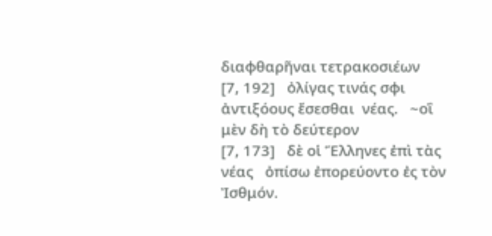διαφθαρῆναι τετρακοσιέων
[7, 192]   ὀλίγας τινάς σφι ἀντιξόους ἔσεσθαι  νέας.   ~οἳ μὲν δὴ τὸ δεύτερον
[7, 173]   δὲ οἱ Ἕλληνες ἐπὶ τὰς  νέας   ὀπίσω ἐπορεύοντο ἐς τὸν Ἰσθμόν.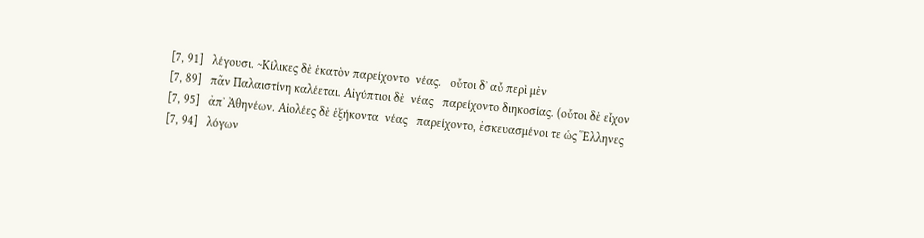[7, 91]   λέγουσι. ~Κίλικες δὲ ἑκατὸν παρείχοντο  νέας.   οὗτοι δ᾽ αὖ περὶ μὲν
[7, 89]   πᾶν Παλαιστίνη καλέεται. Αἰγύπτιοι δὲ  νέας   παρείχοντο διηκοσίας. (οὗτοι δὲ εἶχον
[7, 95]   ἀπ᾽ Ἀθηνέων. Αἰολέες δὲ ἑξήκοντα  νέας   παρείχοντο, ἐσκευασμένοι τε ὡς Ἕλληνες
[7, 94]   λόγων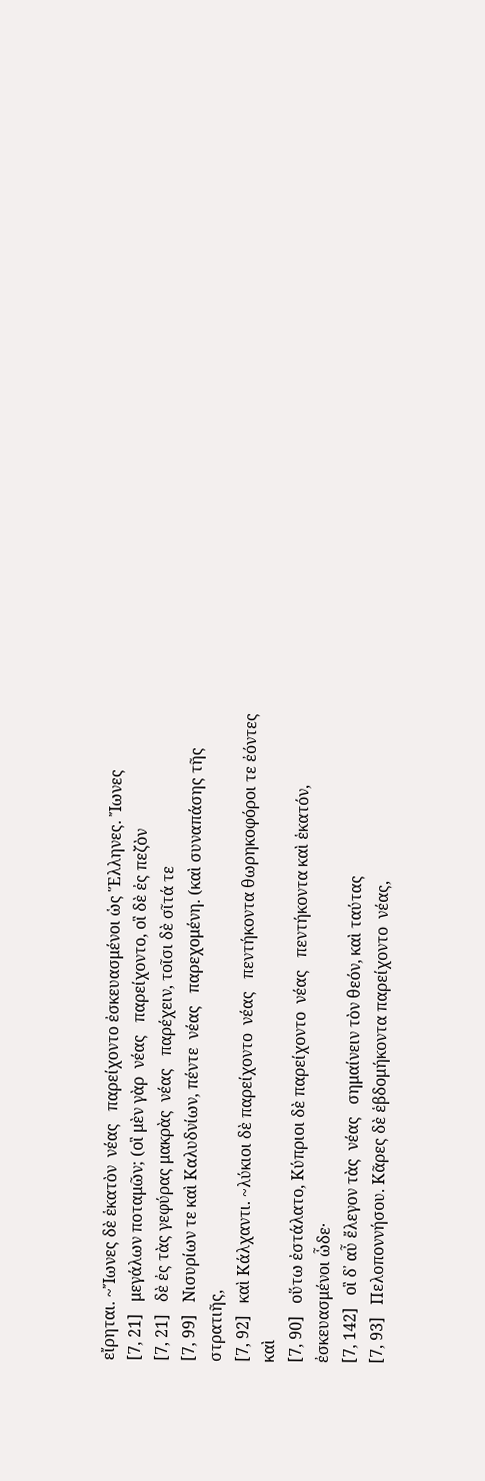εἴρηται. ~Ἴωνες δὲ ἑκατὸν  νέας   παρείχοντο ἐσκευασμένοι ὡς Ἕλληνες. Ἴωνες
[7, 21]   μεγάλων ποταμῶν; (οἳ μὲν γὰρ  νέας   παρείχοντο, οἳ δὲ ἐς πεζὸν
[7, 21]   δὲ ἐς τὰς γεφύρας μακρὰς  νέας   παρέχειν, τοῖσι δὲ σῖτά τε
[7, 99]   Νισυρίων τε καὶ Καλυδνίων, πέντε  νέας   παρεχομένη. (καὶ συναπάσης τῆς στρατιῆς,
[7, 92]   καὶ Κάλχαντι. ~λύκιοι δὲ παρείχοντο  νέας   πεντήκοντα θωρηκοφόροι τε ἐόντες καὶ
[7, 90]   οὕτω ἐστάλατο, Κύπριοι δὲ παρείχοντο  νέας   πεντήκοντα καὶ ἑκατόν, ἐσκευασμένοι ὧδε·
[7, 142]   οἳ δ᾽ αὖ ἔλεγον τὰς  νέας   σημαίνειν τὸν θεόν, καὶ ταύτας
[7, 93]   Πελοποννήσου. Κᾶρες δὲ ἑβδομήκοντα παρείχοντο  νέας,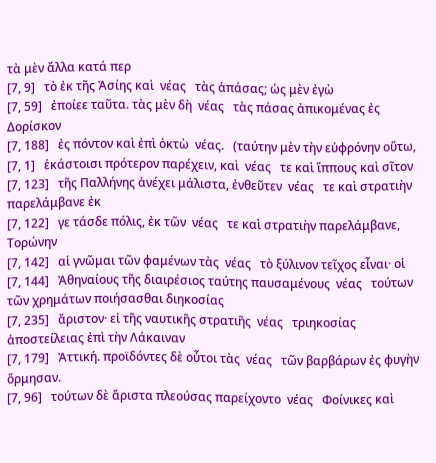τὰ μὲν ἄλλα κατά περ
[7, 9]   τὸ ἐκ τῆς Ἀσίης καὶ  νέας   τὰς ἁπάσας; ὡς μὲν ἐγὼ
[7, 59]   ἐποίεε ταῦτα. τὰς μὲν δὴ  νέας   τὰς πάσας ἀπικομένας ἐς Δορίσκον
[7, 188]   ἐς πόντον καὶ ἐπὶ ὀκτὼ  νέας.   (ταύτην μὲν τὴν εὐφρόνην οὕτω,
[7, 1]   ἑκάστοισι πρότερον παρέχειν, καὶ  νέας   τε καὶ ἵππους καὶ σῖτον
[7, 123]   τῆς Παλλήνης ἀνέχει μάλιστα, ἐνθεῦτεν  νέας   τε καὶ στρατιὴν παρελάμβανε ἐκ
[7, 122]   γε τάσδε πόλις, ἐκ τῶν  νέας   τε καὶ στρατιὴν παρελάμβανε, Τορώνην
[7, 142]   αἱ γνῶμαι τῶν φαμένων τὰς  νέας   τὸ ξύλινον τεῖχος εἶναι· οἱ
[7, 144]   Ἀθηναίους τῆς διαιρέσιος ταύτης παυσαμένους  νέας   τούτων τῶν χρημάτων ποιήσασθαι διηκοσίας
[7, 235]   ἄριστον· εἰ τῆς ναυτικῆς στρατιῆς  νέας   τριηκοσίας ἀποστείλειας ἐπὶ τὴν Λάκαιναν
[7, 179]   Ἀττική. προϊδόντες δὲ οὗτοι τὰς  νέας   τῶν βαρβάρων ἐς φυγὴν ὅρμησαν.
[7, 96]   τούτων δὲ ἄριστα πλεούσας παρείχοντο  νέας   Φοίνικες καὶ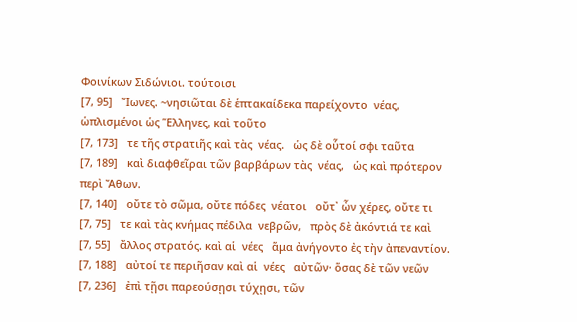Φοινίκων Σιδώνιοι. τούτοισι
[7, 95]   Ἴωνες. ~νησιῶται δὲ ἑπτακαίδεκα παρείχοντο  νέας,   ὡπλισμένοι ὡς Ἕλληνες, καὶ τοῦτο
[7, 173]   τε τῆς στρατιῆς καὶ τὰς  νέας.   ὡς δὲ οὗτοί σφι ταῦτα
[7, 189]   καὶ διαφθεῖραι τῶν βαρβάρων τὰς  νέας,   ὡς καὶ πρότερον περὶ Ἄθων.
[7, 140]   οὔτε τὸ σῶμα, οὔτε πόδες  νέατοι   οὔτ᾽ ὦν χέρες, οὔτε τι
[7, 75]   τε καὶ τὰς κνήμας πέδιλα  νεβρῶν,   πρὸς δὲ ἀκόντιά τε καὶ
[7, 55]   ἄλλος στρατός. καὶ αἱ  νέες   ἅμα ἀνήγοντο ἐς τὴν ἀπεναντίον.
[7, 188]   αὐτοί τε περιῆσαν καὶ αἱ  νέες   αὐτῶν· ὅσας δὲ τῶν νεῶν
[7, 236]   ἐπὶ τῇσι παρεούσῃσι τύχῃσι, τῶν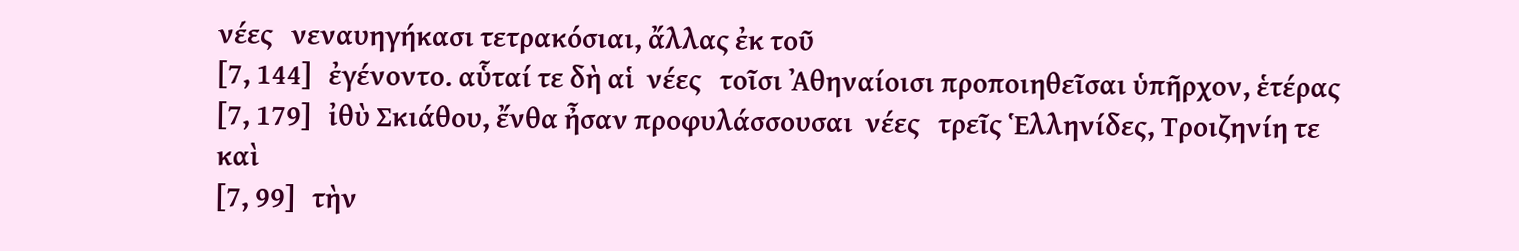νέες   νεναυηγήκασι τετρακόσιαι, ἄλλας ἐκ τοῦ
[7, 144]   ἐγένοντο. αὗταί τε δὴ αἱ  νέες   τοῖσι Ἀθηναίοισι προποιηθεῖσαι ὑπῆρχον, ἑτέρας
[7, 179]   ἰθὺ Σκιάθου, ἔνθα ἦσαν προφυλάσσουσαι  νέες   τρεῖς Ἑλληνίδες, Τροιζηνίη τε καὶ
[7, 99]   τὴν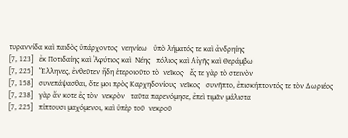τυραννίδα καὶ παιδὸς ὑπάρχοντος  νεηνίεω   ὑπὸ λήματός τε καὶ ἀνδρηίης
[7, 123]   ἐκ Ποτιδαίης καὶ Ἀφύτιος καὶ  Νέης   πόλιος καὶ Αἰγῆς καὶ Θεράμβω
[7, 225]   Ἕλληνες, ἐνθεῦτεν ἤδη ἑτεροιοῦτο τὸ  νεῖκος·   ἔς τε γὰρ τὸ στεινὸν
[7, 158]   συνεπάψασθαι, ὅτε μοι πρὸς Καρχηδονίους  νεῖκος   συνῆπτο, ἐπισκήπτοντός τε τὸν Δωριέος
[7, 238]   γὰρ ἄν κοτε ἐς τὸν  νεκρὸν   ταῦτα παρενόμησε, ἐπεὶ τιμᾶν μάλιστα
[7, 225]   πίπτουσι μαχόμενοι, καὶ ὑπὲρ τοῦ  νεκροῦ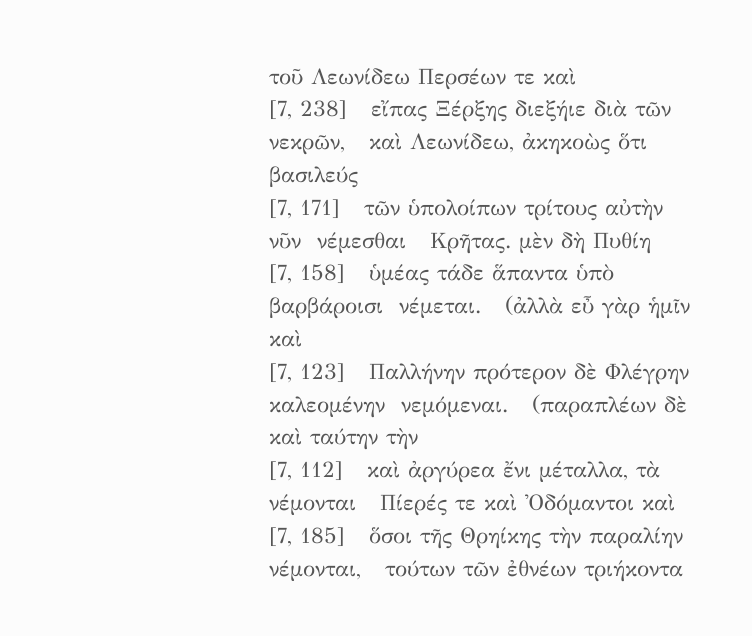τοῦ Λεωνίδεω Περσέων τε καὶ
[7, 238]   εἴπας Ξέρξης διεξήιε διὰ τῶν  νεκρῶν,   καὶ Λεωνίδεω, ἀκηκοὼς ὅτι βασιλεύς
[7, 171]   τῶν ὑπολοίπων τρίτους αὐτὴν νῦν  νέμεσθαι   Κρῆτας. μὲν δὴ Πυθίη
[7, 158]   ὑμέας τάδε ἅπαντα ὑπὸ βαρβάροισι  νέμεται.   (ἀλλὰ εὖ γὰρ ἡμῖν καὶ
[7, 123]   Παλλήνην πρότερον δὲ Φλέγρην καλεομένην  νεμόμεναι.   (παραπλέων δὲ καὶ ταύτην τὴν
[7, 112]   καὶ ἀργύρεα ἔνι μέταλλα, τὰ  νέμονται   Πίερές τε καὶ Ὀδόμαντοι καὶ
[7, 185]   ὅσοι τῆς Θρηίκης τὴν παραλίην  νέμονται,   τούτων τῶν ἐθνέων τριήκοντα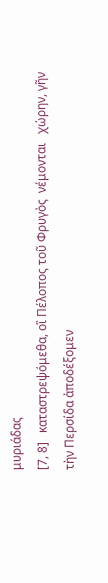μυριάδας
[7, 8]   καταστρεψόμεθα, οἳ Πέλοπος τοῦ Φρυγὸς  νέμονται   χώρην, γῆν τὴν Περσίδα ἀποδέξομεν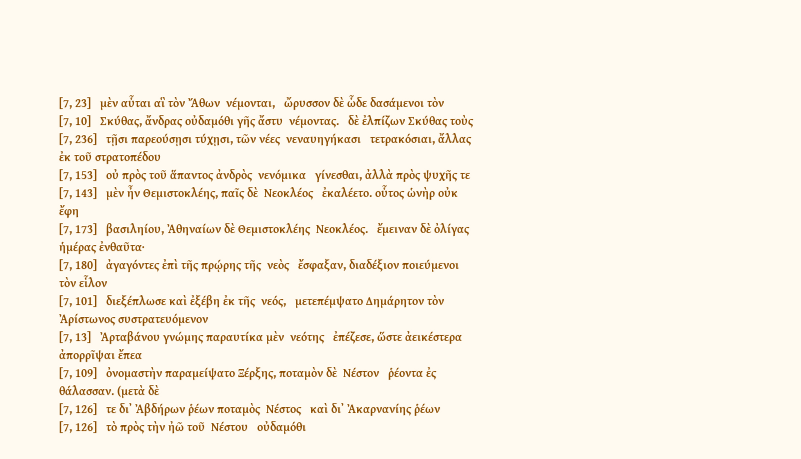[7, 23]   μὲν αὗται αἳ τὸν Ἄθων  νέμονται,   ὤρυσσον δὲ ὧδε δασάμενοι τὸν
[7, 10]   Σκύθας, ἄνδρας οὐδαμόθι γῆς ἄστυ  νέμοντας.   δὲ ἐλπίζων Σκύθας τοὺς
[7, 236]   τῇσι παρεούσῃσι τύχῃσι, τῶν νέες  νεναυηγήκασι   τετρακόσιαι, ἄλλας ἐκ τοῦ στρατοπέδου
[7, 153]   οὐ πρὸς τοῦ ἅπαντος ἀνδρὸς  νενόμικα   γίνεσθαι, ἀλλὰ πρὸς ψυχῆς τε
[7, 143]   μὲν ἦν Θεμιστοκλέης, παῖς δὲ  Νεοκλέος   ἐκαλέετο. οὗτος ὡνὴρ οὐκ ἔφη
[7, 173]   βασιληίου, Ἀθηναίων δὲ Θεμιστοκλέης  Νεοκλέος.   ἔμειναν δὲ ὀλίγας ἡμέρας ἐνθαῦτα·
[7, 180]   ἀγαγόντες ἐπὶ τῆς πρῴρης τῆς  νεὸς   ἔσφαξαν, διαδέξιον ποιεύμενοι τὸν εἷλον
[7, 101]   διεξέπλωσε καὶ ἐξέβη ἐκ τῆς  νεός,   μετεπέμψατο Δημάρητον τὸν Ἀρίστωνος συστρατευόμενον
[7, 13]   Ἀρταβάνου γνώμης παραυτίκα μὲν  νεότης   ἐπέζεσε, ὥστε ἀεικέστερα ἀπορρῖψαι ἔπεα
[7, 109]   ὀνομαστὴν παραμείψατο Ξέρξης, ποταμὸν δὲ  Νέστον   ῥέοντα ἐς θάλασσαν. (μετὰ δὲ
[7, 126]   τε δι᾽ Ἀβδήρων ῥέων ποταμὸς  Νέστος   καὶ δι᾽ Ἀκαρνανίης ῥέων
[7, 126]   τὸ πρὸς τὴν ἠῶ τοῦ  Νέστου   οὐδαμόθι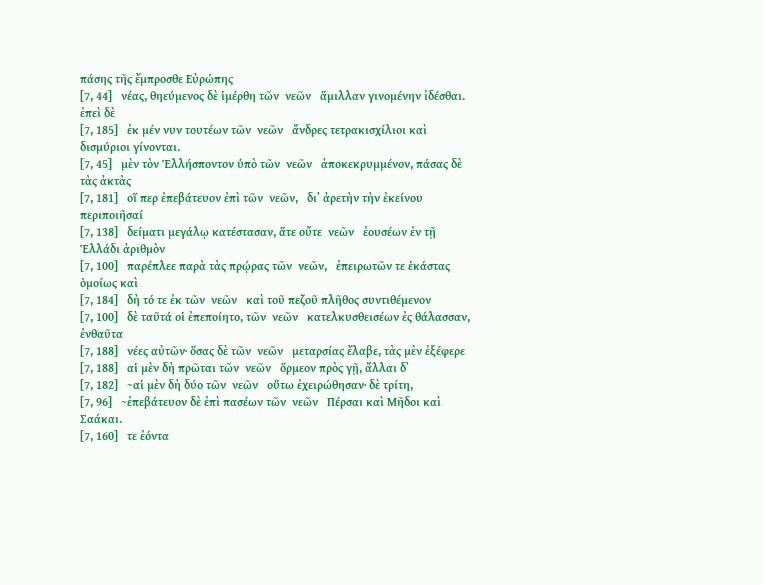πάσης τῆς ἔμπροσθε Εὐρώπης
[7, 44]   νέας, θηεύμενος δὲ ἱμέρθη τῶν  νεῶν   ἅμιλλαν γινομένην ἰδέσθαι. ἐπεὶ δὲ
[7, 185]   ἐκ μέν νυν τουτέων τῶν  νεῶν   ἄνδρες τετρακισχίλιοι καὶ δισμύριοι γίνονται.
[7, 45]   μὲν τὸν Ἑλλήσποντον ὑπὸ τῶν  νεῶν   ἀποκεκρυμμένον, πάσας δὲ τὰς ἀκτὰς
[7, 181]   οἵ περ ἐπεβάτευον ἐπὶ τῶν  νεῶν,   δι᾽ ἀρετὴν τὴν ἐκείνου περιποιῆσαί
[7, 138]   δείματι μεγάλῳ κατέστασαν, ἅτε οὔτε  νεῶν   ἐουσέων ἐν τῇ Ἑλλάδι ἀριθμὸν
[7, 100]   παρέπλεε παρὰ τὰς πρῴρας τῶν  νεῶν,   ἐπειρωτῶν τε ἑκάστας ὁμοίως καὶ
[7, 184]   δὴ τό τε ἐκ τῶν  νεῶν   καὶ τοῦ πεζοῦ πλῆθος συντιθέμενον
[7, 100]   δὲ ταῦτά οἱ ἐπεποίητο, τῶν  νεῶν   κατελκυσθεισέων ἐς θάλασσαν, ἐνθαῦτα
[7, 188]   νέες αὐτῶν· ὅσας δὲ τῶν  νεῶν   μεταρσίας ἔλαβε, τὰς μὲν ἐξέφερε
[7, 188]   αἱ μὲν δὴ πρῶται τῶν  νεῶν   ὅρμεον πρὸς γῇ, ἄλλαι δ᾽
[7, 182]   ~αἱ μὲν δὴ δύο τῶν  νεῶν   οὕτω ἐχειρώθησαν· δὲ τρίτη,
[7, 96]   ~ἐπεβάτευον δὲ ἐπὶ πασέων τῶν  νεῶν   Πέρσαι καὶ Μῆδοι καὶ Σαάκαι.
[7, 160]   τε ἐόντα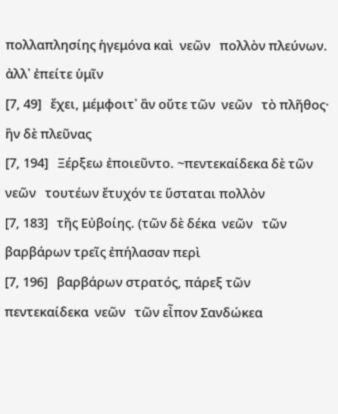πολλαπλησίης ἡγεμόνα καὶ  νεῶν   πολλὸν πλεύνων. ἀλλ᾽ ἐπείτε ὑμῖν
[7, 49]   ἔχει, μέμφοιτ᾽ ἂν οὔτε τῶν  νεῶν   τὸ πλῆθος· ἢν δὲ πλεῦνας
[7, 194]   Ξέρξεω ἐποιεῦντο. ~πεντεκαίδεκα δὲ τῶν  νεῶν   τουτέων ἔτυχόν τε ὕσταται πολλὸν
[7, 183]   τῆς Εὐβοίης. (τῶν δὲ δέκα  νεῶν   τῶν βαρβάρων τρεῖς ἐπήλασαν περὶ
[7, 196]   βαρβάρων στρατός, πάρεξ τῶν πεντεκαίδεκα  νεῶν   τῶν εἶπον Σανδώκεα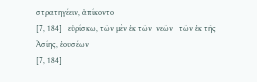στρατηγέειν, ἀπίκοντο
[7, 184]   εὑρίσκω, τῶν μὲν ἐκ τῶν  νεῶν   τῶν ἐκ τῆς Ἀσίης, ἐουσέων
[7, 184]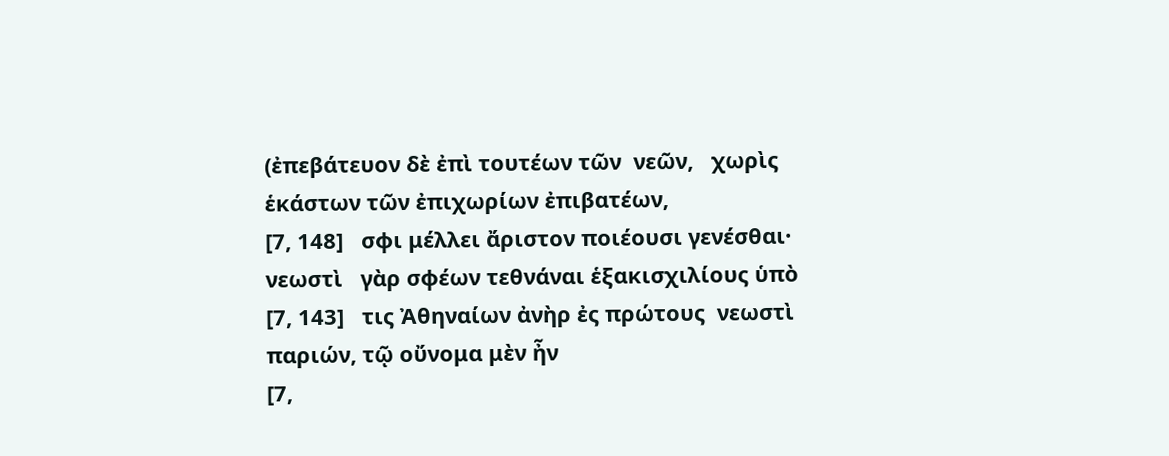(ἐπεβάτευον δὲ ἐπὶ τουτέων τῶν  νεῶν,   χωρὶς ἑκάστων τῶν ἐπιχωρίων ἐπιβατέων,
[7, 148]   σφι μέλλει ἄριστον ποιέουσι γενέσθαι·  νεωστὶ   γὰρ σφέων τεθνάναι ἑξακισχιλίους ὑπὸ
[7, 143]   τις Ἀθηναίων ἀνὴρ ἐς πρώτους  νεωστὶ   παριών, τῷ οὔνομα μὲν ἦν
[7,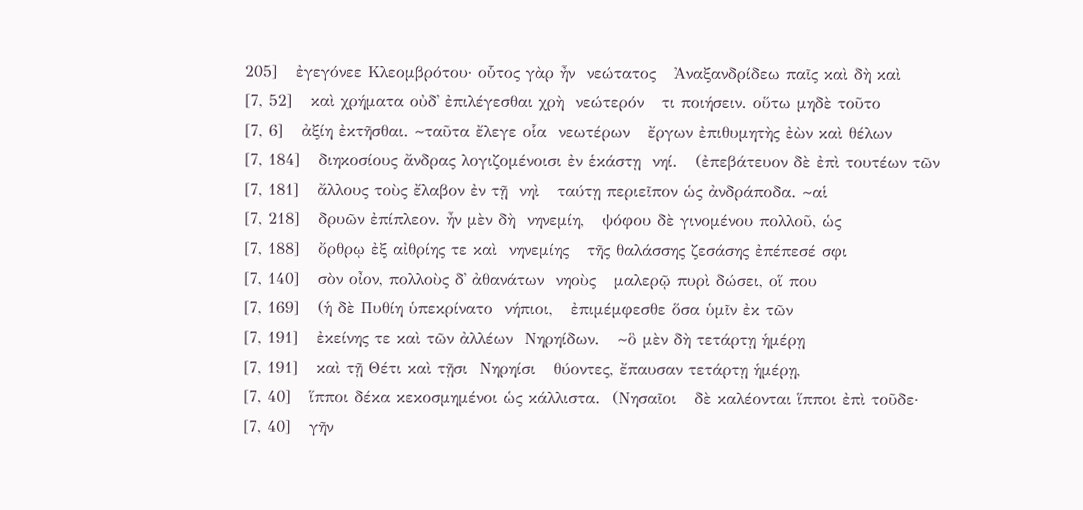205]   ἐγεγόνεε Κλεομβρότου· οὗτος γὰρ ἦν  νεώτατος   Ἀναξανδρίδεω παῖς καὶ δὴ καὶ
[7, 52]   καὶ χρήματα οὐδ᾽ ἐπιλέγεσθαι χρὴ  νεώτερόν   τι ποιήσειν. οὕτω μηδὲ τοῦτο
[7, 6]   ἀξίη ἐκτῆσθαι. ~ταῦτα ἔλεγε οἷα  νεωτέρων   ἔργων ἐπιθυμητὴς ἐὼν καὶ θέλων
[7, 184]   διηκοσίους ἄνδρας λογιζομένοισι ἐν ἑκάστῃ  νηί.   (ἐπεβάτευον δὲ ἐπὶ τουτέων τῶν
[7, 181]   ἄλλους τοὺς ἔλαβον ἐν τῇ  νηὶ   ταύτῃ περιεῖπον ὡς ἀνδράποδα. ~αἱ
[7, 218]   δρυῶν ἐπίπλεον. ἦν μὲν δὴ  νηνεμίη,   ψόφου δὲ γινομένου πολλοῦ, ὡς
[7, 188]   ὄρθρῳ ἐξ αἰθρίης τε καὶ  νηνεμίης   τῆς θαλάσσης ζεσάσης ἐπέπεσέ σφι
[7, 140]   σὸν οἶον, πολλοὺς δ᾽ ἀθανάτων  νηοὺς   μαλερῷ πυρὶ δώσει, οἵ που
[7, 169]   (ἡ δὲ Πυθίη ὑπεκρίνατο  νήπιοι,   ἐπιμέμφεσθε ὅσα ὑμῖν ἐκ τῶν
[7, 191]   ἐκείνης τε καὶ τῶν ἀλλέων  Νηρηίδων.   ~ὃ μὲν δὴ τετάρτῃ ἡμέρῃ
[7, 191]   καὶ τῇ Θέτι καὶ τῇσι  Νηρηίσι   θύοντες, ἔπαυσαν τετάρτῃ ἡμέρῃ,
[7, 40]   ἵπποι δέκα κεκοσμημένοι ὡς κάλλιστα.  (Νησαῖοι   δὲ καλέονται ἵπποι ἐπὶ τοῦδε·
[7, 40]   γῆν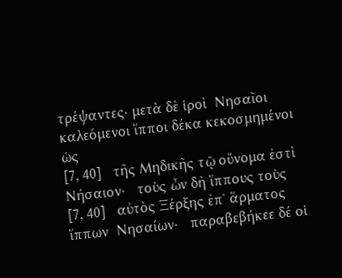τρέψαντες· μετὰ δὲ ἱροὶ  Νησαῖοι   καλεόμενοι ἵπποι δέκα κεκοσμημένοι ὡς
[7, 40]   τῆς Μηδικῆς τῷ οὔνομα ἐστὶ  Νήσαιον·   τοὺς ὦν δὴ ἵππους τοὺς
[7, 40]   αὐτὸς Ξέρξης ἐπ᾽ ἅρματος ἵππων  Νησαίων·   παραβεβήκεε δέ οἱ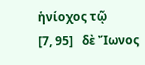ἡνίοχος τῷ
[7, 95]   δὲ Ἴωνος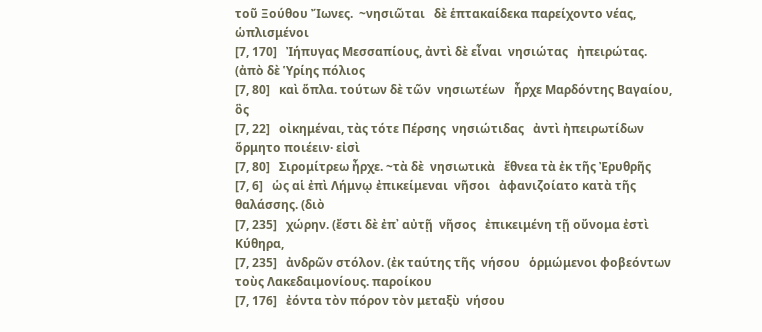τοῦ Ξούθου Ἴωνες.  ~νησιῶται   δὲ ἑπτακαίδεκα παρείχοντο νέας, ὡπλισμένοι
[7, 170]   Ἰήπυγας Μεσσαπίους, ἀντὶ δὲ εἶναι  νησιώτας   ἠπειρώτας. (ἀπὸ δὲ Ὑρίης πόλιος
[7, 80]   καὶ ὅπλα. τούτων δὲ τῶν  νησιωτέων   ἦρχε Μαρδόντης Βαγαίου, ὃς
[7, 22]   οἰκημέναι, τὰς τότε Πέρσης  νησιώτιδας   ἀντὶ ἠπειρωτίδων ὅρμητο ποιέειν· εἰσὶ
[7, 80]   Σιρομίτρεω ἦρχε. ~τὰ δὲ  νησιωτικὰ   ἔθνεα τὰ ἐκ τῆς Ἐρυθρῆς
[7, 6]   ὡς αἱ ἐπὶ Λήμνῳ ἐπικείμεναι  νῆσοι   ἀφανιζοίατο κατὰ τῆς θαλάσσης. (διὸ
[7, 235]   χώρην. (ἔστι δὲ ἐπ᾽ αὐτῇ  νῆσος   ἐπικειμένη τῇ οὔνομα ἐστὶ Κύθηρα,
[7, 235]   ἀνδρῶν στόλον. (ἐκ ταύτης τῆς  νήσου   ὁρμώμενοι φοβεόντων τοὺς Λακεδαιμονίους. παροίκου
[7, 176]   ἐόντα τὸν πόρον τὸν μεταξὺ  νήσου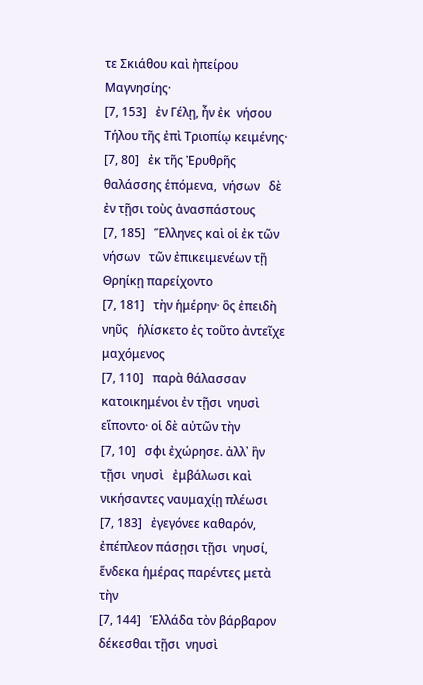τε Σκιάθου καὶ ἠπείρου Μαγνησίης·
[7, 153]   ἐν Γέλῃ, ἦν ἐκ  νήσου   Τήλου τῆς ἐπὶ Τριοπίῳ κειμένης·
[7, 80]   ἐκ τῆς Ἐρυθρῆς θαλάσσης ἑπόμενα,  νήσων   δὲ ἐν τῇσι τοὺς ἀνασπάστους
[7, 185]   Ἕλληνες καὶ οἱ ἐκ τῶν  νήσων   τῶν ἐπικειμενέων τῇ Θρηίκῃ παρείχοντο
[7, 181]   τὴν ἡμέρην· ὃς ἐπειδὴ  νηῦς   ἡλίσκετο ἐς τοῦτο ἀντεῖχε μαχόμενος
[7, 110]   παρὰ θάλασσαν κατοικημένοι ἐν τῇσι  νηυσὶ   εἵποντο· οἱ δὲ αὐτῶν τὴν
[7, 10]   σφι ἐχώρησε. ἀλλ᾽ ἢν τῇσι  νηυσὶ   ἐμβάλωσι καὶ νικήσαντες ναυμαχίῃ πλέωσι
[7, 183]   ἐγεγόνεε καθαρόν, ἐπέπλεον πάσῃσι τῇσι  νηυσί,   ἕνδεκα ἡμέρας παρέντες μετὰ τὴν
[7, 144]   Ἑλλάδα τὸν βάρβαρον δέκεσθαι τῇσι  νηυσὶ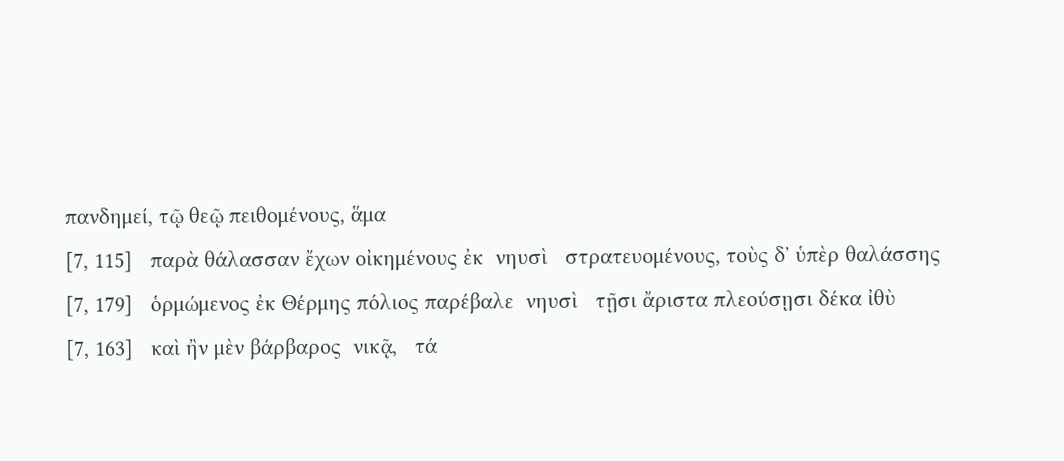πανδημεί, τῷ θεῷ πειθομένους, ἅμα
[7, 115]   παρὰ θάλασσαν ἔχων οἰκημένους ἐκ  νηυσὶ   στρατευομένους, τοὺς δ᾽ ὑπὲρ θαλάσσης
[7, 179]   ὁρμώμενος ἐκ Θέρμης πόλιος παρέβαλε  νηυσὶ   τῇσι ἄριστα πλεούσῃσι δέκα ἰθὺ
[7, 163]   καὶ ἢν μὲν βάρβαρος  νικᾷ,   τά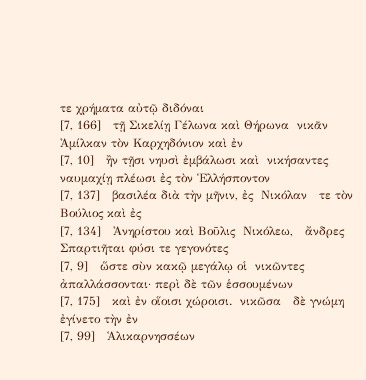τε χρήματα αὐτῷ διδόναι
[7, 166]   τῇ Σικελίῃ Γέλωνα καὶ Θήρωνα  νικᾶν   Ἀμίλκαν τὸν Καρχηδόνιον καὶ ἐν
[7, 10]   ἢν τῇσι νηυσὶ ἐμβάλωσι καὶ  νικήσαντες   ναυμαχίῃ πλέωσι ἐς τὸν Ἑλλήσποντον
[7, 137]   βασιλέα διὰ τὴν μῆνιν, ἐς  Νικόλαν   τε τὸν Βούλιος καὶ ἐς
[7, 134]   Ἀνηρίστου καὶ Βοῦλις  Νικόλεω,   ἄνδρες Σπαρτιῆται φύσι τε γεγονότες
[7, 9]   ὥστε σὺν κακῷ μεγάλῳ οἱ  νικῶντες   ἀπαλλάσσονται· περὶ δὲ τῶν ἑσσουμένων
[7, 175]   καὶ ἐν οἵοισι χώροισι.  νικῶσα   δὲ γνώμη ἐγίνετο τὴν ἐν
[7, 99]   Ἁλικαρνησσέων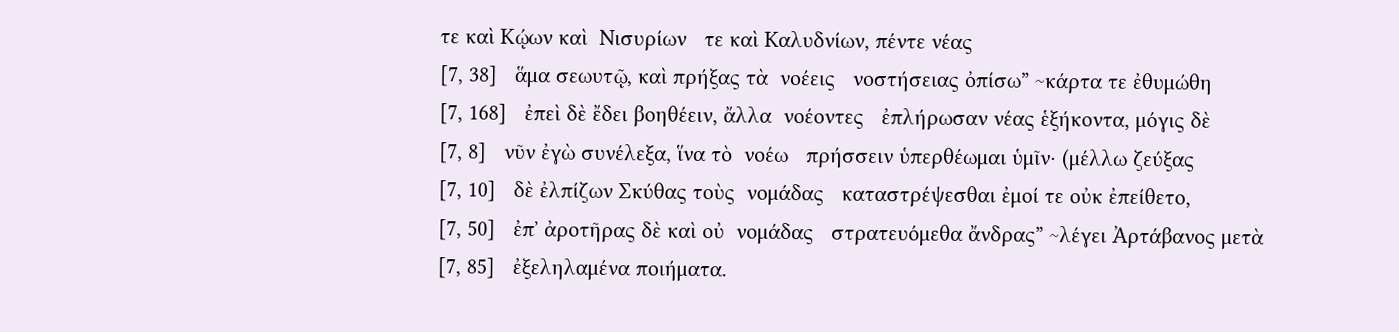τε καὶ Κῴων καὶ  Νισυρίων   τε καὶ Καλυδνίων, πέντε νέας
[7, 38]   ἅμα σεωυτῷ, καὶ πρήξας τὰ  νοέεις   νοστήσειας ὀπίσω” ~κάρτα τε ἐθυμώθη
[7, 168]   ἐπεὶ δὲ ἔδει βοηθέειν, ἄλλα  νοέοντες   ἐπλήρωσαν νέας ἑξήκοντα, μόγις δὲ
[7, 8]   νῦν ἐγὼ συνέλεξα, ἵνα τὸ  νοέω   πρήσσειν ὑπερθέωμαι ὑμῖν· (μέλλω ζεύξας
[7, 10]   δὲ ἐλπίζων Σκύθας τοὺς  νομάδας   καταστρέψεσθαι ἐμοί τε οὐκ ἐπείθετο,
[7, 50]   ἐπ᾽ ἀροτῆρας δὲ καὶ οὐ  νομάδας   στρατευόμεθα ἄνδρας” ~λέγει Ἀρτάβανος μετὰ
[7, 85]   ἐξεληλαμένα ποιήματα.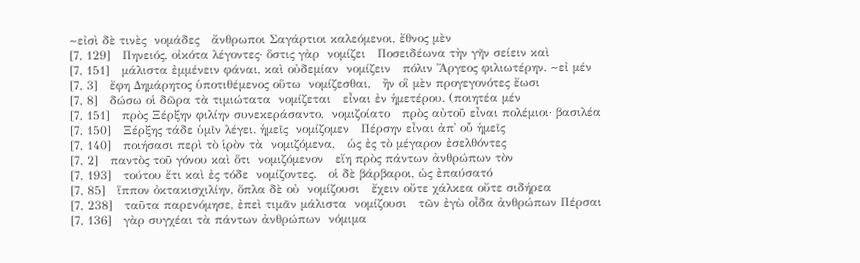~εἰσὶ δὲ τινὲς  νομάδες   ἄνθρωποι Σαγάρτιοι καλεόμενοι, ἔθνος μὲν
[7, 129]   Πηνειός, οἰκότα λέγοντες· ὅστις γὰρ  νομίζει   Ποσειδέωνα τὴν γῆν σείειν καὶ
[7, 151]   μάλιστα ἐμμένειν φάναι, καὶ οὐδεμίαν  νομίζειν   πόλιν Ἄργεος φιλιωτέρην. ~εἰ μέν
[7, 3]   ἔφη Δημάρητος ὑποτιθέμενος οὕτω  νομίζεσθαι,   ἢν οἳ μὲν προγεγονότες ἔωσι
[7, 8]   δώσω οἱ δῶρα τὰ τιμιώτατα  νομίζεται   εἶναι ἐν ἡμετέρου. (ποιητέα μέν
[7, 151]   πρὸς Ξέρξην φιλίην συνεκεράσαντο,  νομιζοίατο   πρὸς αὐτοῦ εἶναι πολέμιοι· βασιλέα
[7, 150]   Ξέρξης τάδε ὑμῖν λέγει. ἡμεῖς  νομίζομεν   Πέρσην εἶναι ἀπ᾽ οὗ ἡμεῖς
[7, 140]   ποιήσασι περὶ τὸ ἱρὸν τὰ  νομιζόμενα,   ὡς ἐς τὸ μέγαρον ἐσελθόντες
[7, 2]   παντὸς τοῦ γόνου καὶ ὅτι  νομιζόμενον   εἴη πρὸς πάντων ἀνθρώπων τὸν
[7, 193]   τούτου ἔτι καὶ ἐς τόδε  νομίζοντες.   οἱ δὲ βάρβαροι, ὡς ἐπαύσατό
[7, 85]   ἵππον ὀκτακισχιλίην, ὅπλα δὲ οὐ  νομίζουσι   ἔχειν οὔτε χάλκεα οὔτε σιδήρεα
[7, 238]   ταῦτα παρενόμησε, ἐπεὶ τιμᾶν μάλιστα  νομίζουσι   τῶν ἐγὼ οἶδα ἀνθρώπων Πέρσαι
[7, 136]   γὰρ συγχέαι τὰ πάντων ἀνθρώπων  νόμιμα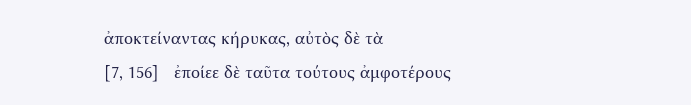ἀποκτείναντας κήρυκας, αὐτὸς δὲ τὰ
[7, 156]   ἐποίεε δὲ ταῦτα τούτους ἀμφοτέρους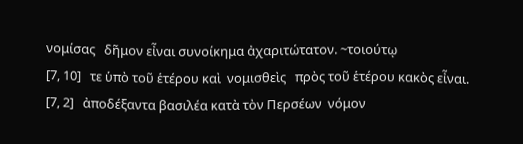νομίσας   δῆμον εἶναι συνοίκημα ἀχαριτώτατον. ~τοιούτῳ
[7, 10]   τε ὑπὸ τοῦ ἑτέρου καὶ  νομισθεὶς   πρὸς τοῦ ἑτέρου κακὸς εἶναι.
[7, 2]   ἀποδέξαντα βασιλέα κατὰ τὸν Περσέων  νόμον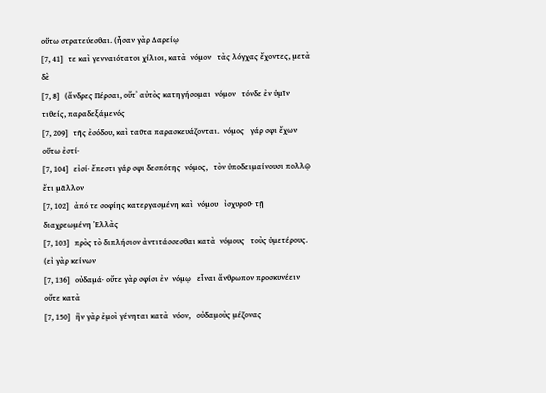οὕτω στρατεύεσθαι. (ἦσαν γὰρ Δαρείῳ
[7, 41]   τε καὶ γενναιότατοι χίλιοι, κατὰ  νόμον   τὰς λόγχας ἔχοντες, μετὰ δὲ
[7, 8]   (ἄνδρες Πέρσαι, οὔτ᾽ αὐτὸς κατηγήσομαι  νόμον   τόνδε ἐν ὑμῖν τιθείς, παραδεξάμενός
[7, 209]   τῆς ἐσόδου, καὶ ταῦτα παρασκευάζονται.  νόμος   γάρ σφι ἔχων οὕτω ἐστί·
[7, 104]   εἰσί· ἔπεστι γάρ σφι δεσπότης  νόμος,   τὸν ὑποδειμαίνουσι πολλῷ ἔτι μᾶλλον
[7, 102]   ἀπό τε σοφίης κατεργασμένη καὶ  νόμου   ἰσχυροῦ· τῇ διαχρεωμένη Ἑλλὰς
[7, 103]   πρὸς τὸ διπλήσιον ἀντιτάσσεσθαι κατὰ  νόμους   τοὺς ὑμετέρους. (εἰ γὰρ κείνων
[7, 136]   οὐδαμά· οὔτε γὰρ σφίσι ἐν  νόμῳ   εἶναι ἄνθρωπον προσκυνέειν οὔτε κατὰ
[7, 150]   ἢν γὰρ ἐμοὶ γένηται κατὰ  νόον,   οὐδαμοὺς μέζονας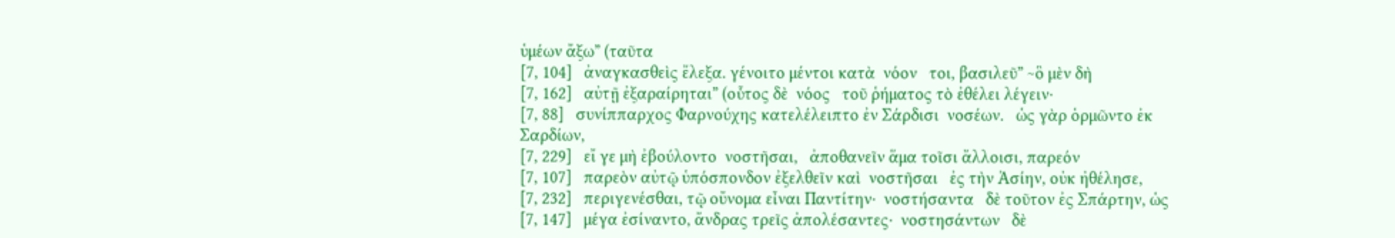ὑμέων ἄξω” (ταῦτα
[7, 104]   ἀναγκασθεὶς ἔλεξα. γένοιτο μέντοι κατὰ  νόον   τοι, βασιλεῦ” ~ὃ μὲν δὴ
[7, 162]   αὐτῇ ἐξαραίρηται” (οὗτος δὲ  νόος   τοῦ ῥήματος τὸ ἐθέλει λέγειν·
[7, 88]   συνίππαρχος Φαρνούχης κατελέλειπτο ἐν Σάρδισι  νοσέων.   ὡς γὰρ ὁρμῶντο ἐκ Σαρδίων,
[7, 229]   εἴ γε μὴ ἐβούλοντο  νοστῆσαι,   ἀποθανεῖν ἅμα τοῖσι ἄλλοισι, παρεόν
[7, 107]   παρεὸν αὐτῷ ὑπόσπονδον ἐξελθεῖν καὶ  νοστῆσαι   ἐς τὴν Ἀσίην, οὐκ ἠθέλησε,
[7, 232]   περιγενέσθαι, τῷ οὔνομα εἶναι Παντίτην·  νοστήσαντα   δὲ τοῦτον ἐς Σπάρτην, ὡς
[7, 147]   μέγα ἐσίναντο, ἄνδρας τρεῖς ἀπολέσαντες·  νοστησάντων   δὲ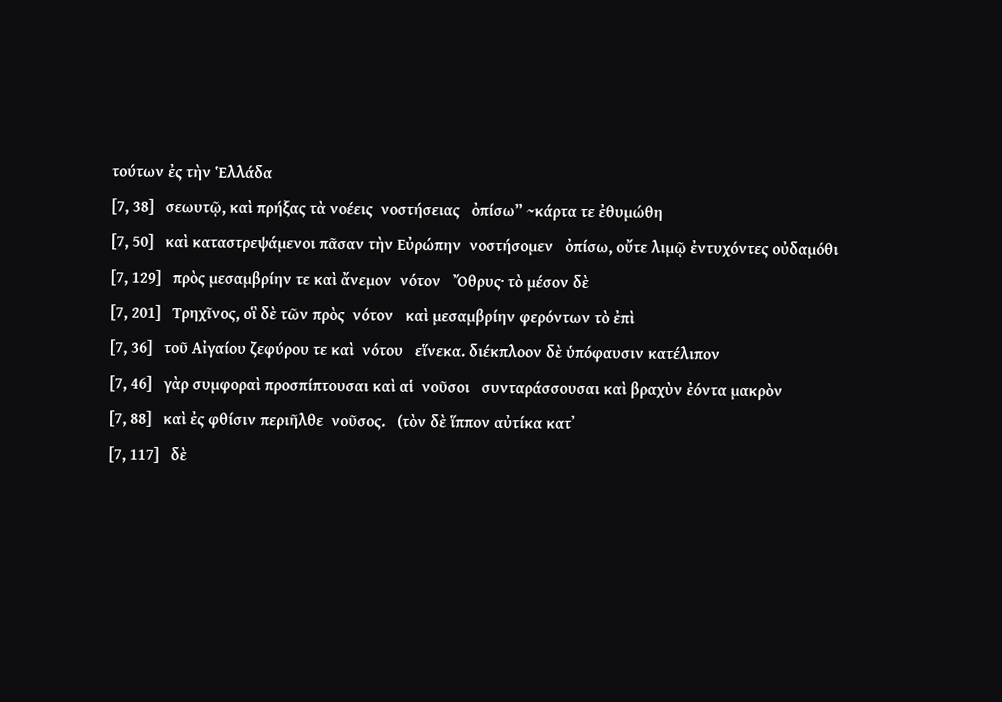τούτων ἐς τὴν Ἑλλάδα
[7, 38]   σεωυτῷ, καὶ πρήξας τὰ νοέεις  νοστήσειας   ὀπίσω” ~κάρτα τε ἐθυμώθη
[7, 50]   καὶ καταστρεψάμενοι πᾶσαν τὴν Εὐρώπην  νοστήσομεν   ὀπίσω, οὔτε λιμῷ ἐντυχόντες οὐδαμόθι
[7, 129]   πρὸς μεσαμβρίην τε καὶ ἄνεμον  νότον   Ὄθρυς· τὸ μέσον δὲ
[7, 201]   Τρηχῖνος, οἳ δὲ τῶν πρὸς  νότον   καὶ μεσαμβρίην φερόντων τὸ ἐπὶ
[7, 36]   τοῦ Αἰγαίου ζεφύρου τε καὶ  νότου   εἵνεκα. διέκπλοον δὲ ὑπόφαυσιν κατέλιπον
[7, 46]   γὰρ συμφοραὶ προσπίπτουσαι καὶ αἱ  νοῦσοι   συνταράσσουσαι καὶ βραχὺν ἐόντα μακρὸν
[7, 88]   καὶ ἐς φθίσιν περιῆλθε  νοῦσος.   (τὸν δὲ ἵππον αὐτίκα κατ᾽
[7, 117]   δὲ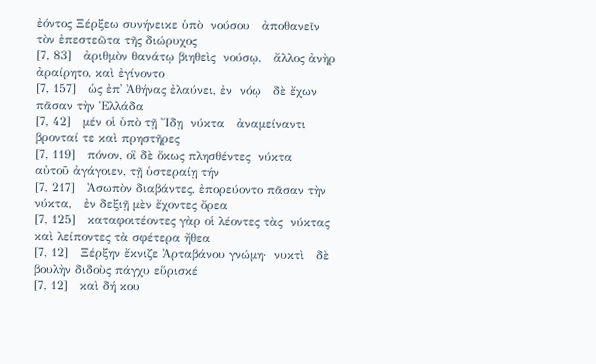ἐόντος Ξέρξεω συνήνεικε ὑπὸ  νούσου   ἀποθανεῖν τὸν ἐπεστεῶτα τῆς διώρυχος
[7, 83]   ἀριθμὸν θανάτῳ βιηθεὶς  νούσῳ,   ἄλλος ἀνὴρ ἀραίρητο, καὶ ἐγίνοντο
[7, 157]   ὡς ἐπ᾽ Ἀθήνας ἐλαύνει, ἐν  νόῳ   δὲ ἔχων πᾶσαν τὴν Ἑλλάδα
[7, 42]   μέν οἱ ὑπὸ τῇ Ἴδῃ  νύκτα   ἀναμείναντι βρονταί τε καὶ πρηστῆρες
[7, 119]   πόνον, οἳ δὲ ὅκως πλησθέντες  νύκτα   αὐτοῦ ἀγάγοιεν, τῇ ὑστεραίῃ τήν
[7, 217]   Ἀσωπὸν διαβάντες, ἐπορεύοντο πᾶσαν τὴν  νύκτα,   ἐν δεξιῇ μὲν ἔχοντες ὄρεα
[7, 125]   καταφοιτέοντες γὰρ οἱ λέοντες τὰς  νύκτας   καὶ λείποντες τὰ σφέτερα ἤθεα
[7, 12]   Ξέρξην ἔκνιζε Ἀρταβάνου γνώμη·  νυκτὶ   δὲ βουλὴν διδοὺς πάγχυ εὕρισκέ
[7, 12]   καὶ δή κου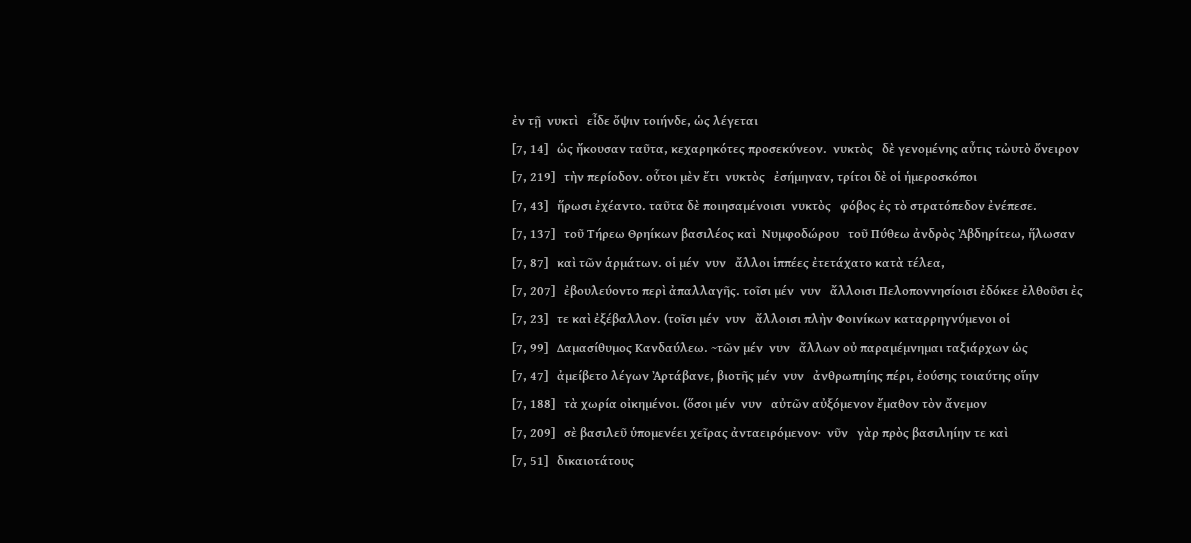ἐν τῇ  νυκτὶ   εἶδε ὄψιν τοιήνδε, ὡς λέγεται
[7, 14]   ὡς ἤκουσαν ταῦτα, κεχαρηκότες προσεκύνεον.  νυκτὸς   δὲ γενομένης αὖτις τὠυτὸ ὄνειρον
[7, 219]   τὴν περίοδον. οὗτοι μὲν ἔτι  νυκτὸς   ἐσήμηναν, τρίτοι δὲ οἱ ἡμεροσκόποι
[7, 43]   ἥρωσι ἐχέαντο. ταῦτα δὲ ποιησαμένοισι  νυκτὸς   φόβος ἐς τὸ στρατόπεδον ἐνέπεσε.
[7, 137]   τοῦ Τήρεω Θρηίκων βασιλέος καὶ  Νυμφοδώρου   τοῦ Πύθεω ἀνδρὸς Ἀβδηρίτεω, ἥλωσαν
[7, 87]   καὶ τῶν ἁρμάτων. οἱ μέν  νυν   ἄλλοι ἱππέες ἐτετάχατο κατὰ τέλεα,
[7, 207]   ἐβουλεύοντο περὶ ἀπαλλαγῆς. τοῖσι μέν  νυν   ἄλλοισι Πελοποννησίοισι ἐδόκεε ἐλθοῦσι ἐς
[7, 23]   τε καὶ ἐξέβαλλον. (τοῖσι μέν  νυν   ἄλλοισι πλὴν Φοινίκων καταρρηγνύμενοι οἱ
[7, 99]   Δαμασίθυμος Κανδαύλεω. ~τῶν μέν  νυν   ἄλλων οὐ παραμέμνημαι ταξιάρχων ὡς
[7, 47]   ἀμείβετο λέγων Ἀρτάβανε, βιοτῆς μέν  νυν   ἀνθρωπηίης πέρι, ἐούσης τοιαύτης οἵην
[7, 188]   τὰ χωρία οἰκημένοι. (ὅσοι μέν  νυν   αὐτῶν αὐξόμενον ἔμαθον τὸν ἄνεμον
[7, 209]   σὲ βασιλεῦ ὑπομενέει χεῖρας ἀνταειρόμενον·  νῦν   γὰρ πρὸς βασιληίην τε καὶ
[7, 51]   δικαιοτάτους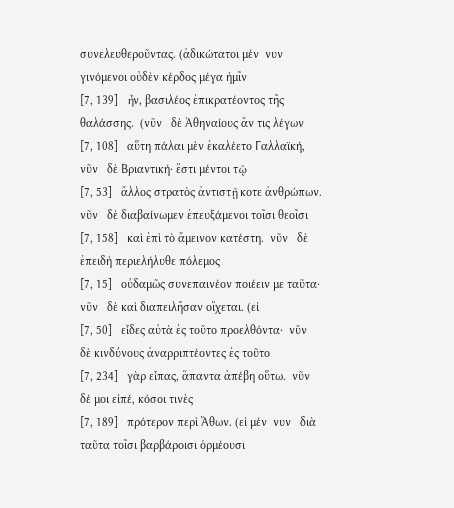συνελευθεροῦντας. (ἀδικώτατοι μέν  νυν   γινόμενοι οὐδὲν κέρδος μέγα ἡμῖν
[7, 139]   ἦν, βασιλέος ἐπικρατέοντος τῆς θαλάσσης.  (νῦν   δὲ Ἀθηναίους ἄν τις λέγων
[7, 108]   αὕτη πάλαι μὲν ἐκαλέετο Γαλλαϊκή,  νῦν   δὲ Βριαντική· ἔστι μέντοι τῷ
[7, 53]   ἄλλος στρατὸς ἀντιστῇ κοτε ἀνθρώπων.  νῦν   δὲ διαβαίνωμεν ἐπευξάμενοι τοῖσι θεοῖσι
[7, 158]   καὶ ἐπὶ τὸ ἄμεινον κατέστη.  νῦν   δὲ ἐπειδὴ περιελήλυθε πόλεμος
[7, 15]   οὐδαμῶς συνεπαινέον ποιέειν με ταῦτα·  νῦν   δὲ καὶ διαπειλῆσαν οἴχεται. (εἰ
[7, 50]   εἶδες αὐτὰ ἐς τοῦτο προελθόντα·  νῦν   δὲ κινδύνους ἀναρριπτέοντες ἐς τοῦτο
[7, 234]   γὰρ εἶπας, ἅπαντα ἀπέβη οὕτω.  νῦν   δέ μοι εἰπέ, κόσοι τινὲς
[7, 189]   πρότερον περὶ Ἄθων. (εἰ μέν  νυν   διὰ ταῦτα τοῖσι βαρβάροισι ὁρμέουσι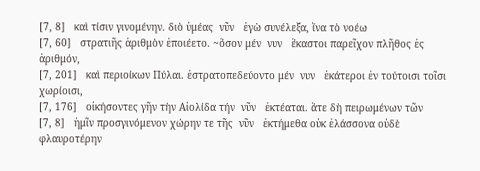[7, 8]   καὶ τίσιν γινομένην. διὸ ὑμέας  νῦν   ἐγὼ συνέλεξα, ἵνα τὸ νοέω
[7, 60]   στρατιῆς ἀριθμὸν ἐποιέετο. ~ὅσον μέν  νυν   ἕκαστοι παρεῖχον πλῆθος ἐς ἀριθμόν,
[7, 201]   καὶ περιοίκων Πύλαι. ἐστρατοπεδεύοντο μέν  νυν   ἑκάτεροι ἐν τούτοισι τοῖσι χωρίοισι,
[7, 176]   οἰκήσοντες γῆν τὴν Αἰολίδα τήν  νῦν   ἐκτέαται. ἅτε δὴ πειρωμένων τῶν
[7, 8]   ἡμῖν προσγινόμενον χώρην τε τῆς  νῦν   ἐκτήμεθα οὐκ ἐλάσσονα οὐδὲ φλαυροτέρην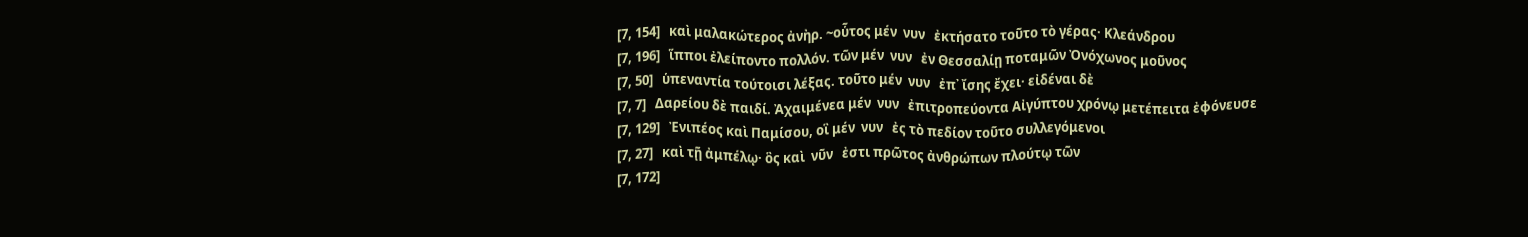[7, 154]   καὶ μαλακώτερος ἀνὴρ. ~οὗτος μέν  νυν   ἐκτήσατο τοῦτο τὸ γέρας· Κλεάνδρου
[7, 196]   ἵπποι ἐλείποντο πολλόν. τῶν μέν  νυν   ἐν Θεσσαλίῃ ποταμῶν Ὀνόχωνος μοῦνος
[7, 50]   ὑπεναντία τούτοισι λέξας. τοῦτο μέν  νυν   ἐπ᾽ ἴσης ἔχει· εἰδέναι δὲ
[7, 7]   Δαρείου δὲ παιδί. Ἀχαιμένεα μέν  νυν   ἐπιτροπεύοντα Αἰγύπτου χρόνῳ μετέπειτα ἐφόνευσε
[7, 129]   Ἐνιπέος καὶ Παμίσου, οἳ μέν  νυν   ἐς τὸ πεδίον τοῦτο συλλεγόμενοι
[7, 27]   καὶ τῇ ἀμπέλῳ· ὃς καὶ  νῦν   ἐστι πρῶτος ἀνθρώπων πλούτῳ τῶν
[7, 172]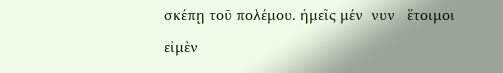σκέπῃ τοῦ πολέμου. ἡμεῖς μέν  νυν   ἕτοιμοι εἰμὲν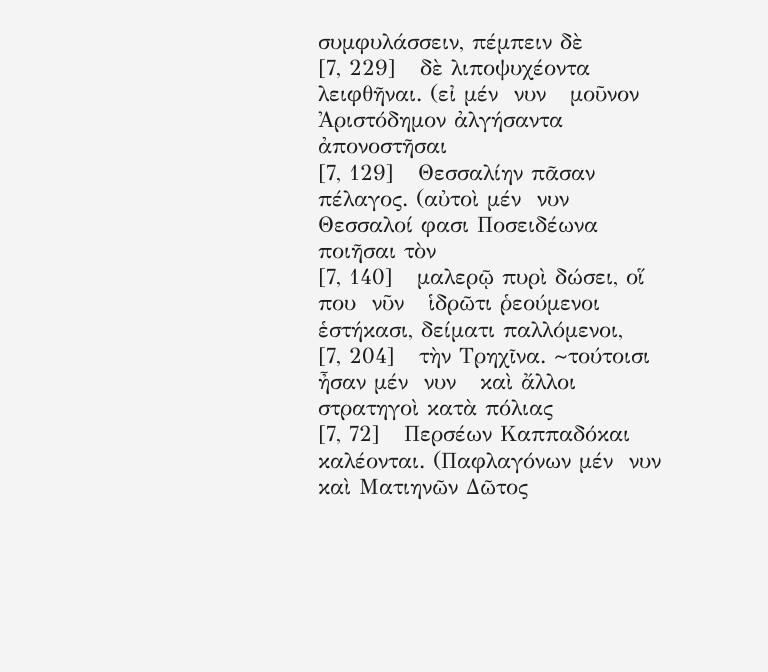συμφυλάσσειν, πέμπειν δὲ
[7, 229]   δὲ λιποψυχέοντα λειφθῆναι. (εἰ μέν  νυν   μοῦνον Ἀριστόδημον ἀλγήσαντα ἀπονοστῆσαι
[7, 129]   Θεσσαλίην πᾶσαν πέλαγος. (αὐτοὶ μέν  νυν   Θεσσαλοί φασι Ποσειδέωνα ποιῆσαι τὸν
[7, 140]   μαλερῷ πυρὶ δώσει, οἵ που  νῦν   ἱδρῶτι ῥεούμενοι ἑστήκασι, δείματι παλλόμενοι,
[7, 204]   τὴν Τρηχῖνα. ~τούτοισι ἦσαν μέν  νυν   καὶ ἄλλοι στρατηγοὶ κατὰ πόλιας
[7, 72]   Περσέων Καππαδόκαι καλέονται. (Παφλαγόνων μέν  νυν   καὶ Ματιηνῶν Δῶτος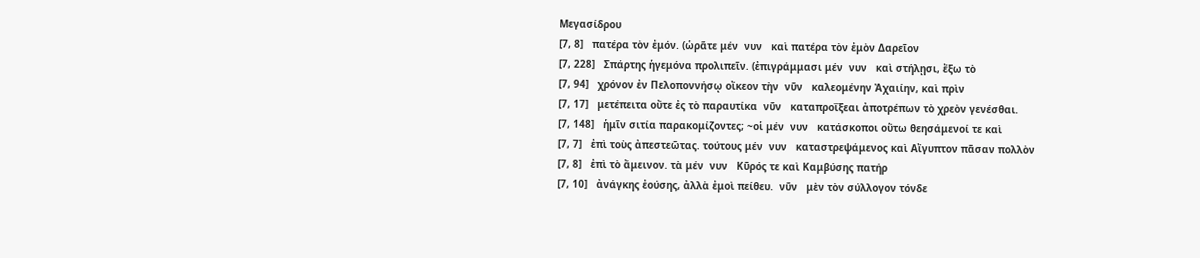Μεγασίδρου
[7, 8]   πατέρα τὸν ἐμόν. (ὡρᾶτε μέν  νυν   καὶ πατέρα τὸν ἐμὸν Δαρεῖον
[7, 228]   Σπάρτης ἡγεμόνα προλιπεῖν. (ἐπιγράμμασι μέν  νυν   καὶ στήλῃσι, ἔξω τὸ
[7, 94]   χρόνον ἐν Πελοποννήσῳ οἴκεον τὴν  νῦν   καλεομένην Ἀχαιίην, καὶ πρὶν
[7, 17]   μετέπειτα οὔτε ἐς τὸ παραυτίκα  νῦν   καταπροΐξεαι ἀποτρέπων τὸ χρεὸν γενέσθαι.
[7, 148]   ἡμῖν σιτία παρακομίζοντες; ~οἱ μέν  νυν   κατάσκοποι οὕτω θεησάμενοί τε καὶ
[7, 7]   ἐπὶ τοὺς ἀπεστεῶτας. τούτους μέν  νυν   καταστρεψάμενος καὶ Αἴγυπτον πᾶσαν πολλὸν
[7, 8]   ἐπὶ τὸ ἄμεινον. τὰ μέν  νυν   Κῦρός τε καὶ Καμβύσης πατήρ
[7, 10]   ἀνάγκης ἐούσης, ἀλλὰ ἐμοὶ πείθευ.  νῦν   μὲν τὸν σύλλογον τόνδε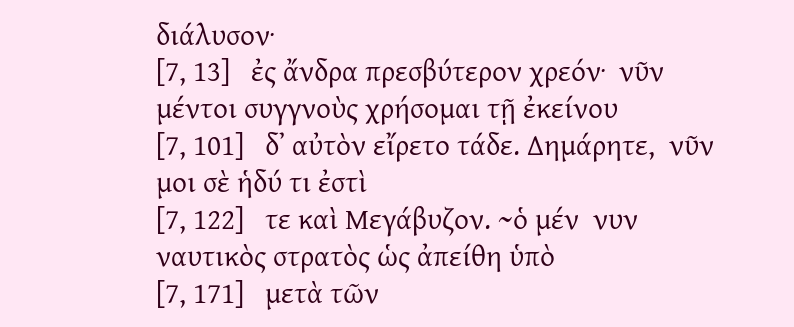διάλυσον·
[7, 13]   ἐς ἄνδρα πρεσβύτερον χρεόν·  νῦν   μέντοι συγγνοὺς χρήσομαι τῇ ἐκείνου
[7, 101]   δ᾽ αὐτὸν εἴρετο τάδε. Δημάρητε,  νῦν   μοι σὲ ἡδύ τι ἐστὶ
[7, 122]   τε καὶ Μεγάβυζον. ~ὁ μέν  νυν   ναυτικὸς στρατὸς ὡς ἀπείθη ὑπὸ
[7, 171]   μετὰ τῶν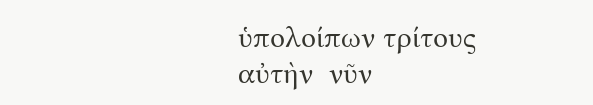ὑπολοίπων τρίτους αὐτὴν  νῦν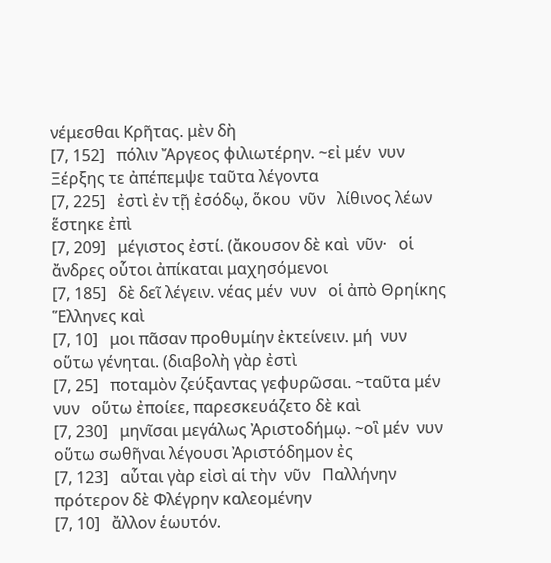νέμεσθαι Κρῆτας. μὲν δὴ
[7, 152]   πόλιν Ἄργεος φιλιωτέρην. ~εἰ μέν  νυν   Ξέρξης τε ἀπέπεμψε ταῦτα λέγοντα
[7, 225]   ἐστὶ ἐν τῇ ἐσόδῳ, ὅκου  νῦν   λίθινος λέων ἕστηκε ἐπὶ
[7, 209]   μέγιστος ἐστί. (ἄκουσον δὲ καὶ  νῦν·   οἱ ἄνδρες οὗτοι ἀπίκαται μαχησόμενοι
[7, 185]   δὲ δεῖ λέγειν. νέας μέν  νυν   οἱ ἀπὸ Θρηίκης Ἕλληνες καὶ
[7, 10]   μοι πᾶσαν προθυμίην ἐκτείνειν. μή  νυν   οὕτω γένηται. (διαβολὴ γὰρ ἐστὶ
[7, 25]   ποταμὸν ζεύξαντας γεφυρῶσαι. ~ταῦτα μέν  νυν   οὕτω ἐποίεε, παρεσκευάζετο δὲ καὶ
[7, 230]   μηνῖσαι μεγάλως Ἀριστοδήμῳ. ~οἳ μέν  νυν   οὕτω σωθῆναι λέγουσι Ἀριστόδημον ἐς
[7, 123]   αὗται γὰρ εἰσὶ αἱ τὴν  νῦν   Παλλήνην πρότερον δὲ Φλέγρην καλεομένην
[7, 10]   ἄλλον ἑωυτόν.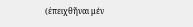(ἐπειχθῆναι μέν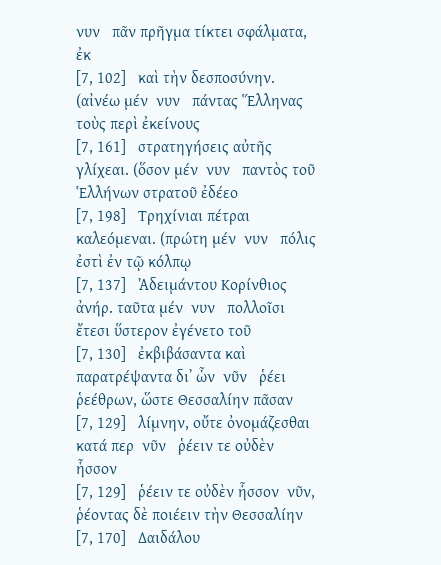νυν   πᾶν πρῆγμα τίκτει σφάλματα, ἐκ
[7, 102]   καὶ τὴν δεσποσύνην. (αἰνέω μέν  νυν   πάντας Ἕλληνας τοὺς περὶ ἐκείνους
[7, 161]   στρατηγήσεις αὐτῆς γλίχεαι. (ὅσον μέν  νυν   παντὸς τοῦ Ἑλλήνων στρατοῦ ἐδέεο
[7, 198]   Τρηχίνιαι πέτραι καλεόμεναι. (πρώτη μέν  νυν   πόλις ἐστὶ ἐν τῷ κόλπῳ
[7, 137]   Ἀδειμάντου Κορίνθιος ἀνήρ. ταῦτα μέν  νυν   πολλοῖσι ἔτεσι ὕστερον ἐγένετο τοῦ
[7, 130]   ἐκβιβάσαντα καὶ παρατρέψαντα δι᾽ ὧν  νῦν   ῥέει ῥεέθρων, ὥστε Θεσσαλίην πᾶσαν
[7, 129]   λίμνην, οὔτε ὀνομάζεσθαι κατά περ  νῦν   ῥέειν τε οὐδὲν ἧσσον
[7, 129]   ῥέειν τε οὐδὲν ἧσσον  νῦν,   ῥέοντας δὲ ποιέειν τὴν Θεσσαλίην
[7, 170]   Δαιδάλου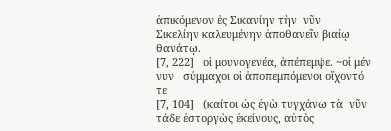ἀπικόμενον ἐς Σικανίην τὴν  νῦν   Σικελίην καλευμένην ἀποθανεῖν βιαίῳ θανάτῳ.
[7, 222]   οἱ μουνογενέα, ἀπέπεμψε. ~οἱ μέν  νυν   σύμμαχοι οἱ ἀποπεμπόμενοι οἴχοντό τε
[7, 104]   (καίτοι ὡς ἐγὼ τυγχάνω τὰ  νῦν   τάδε ἐστοργὼς ἐκείνους, αὐτὸς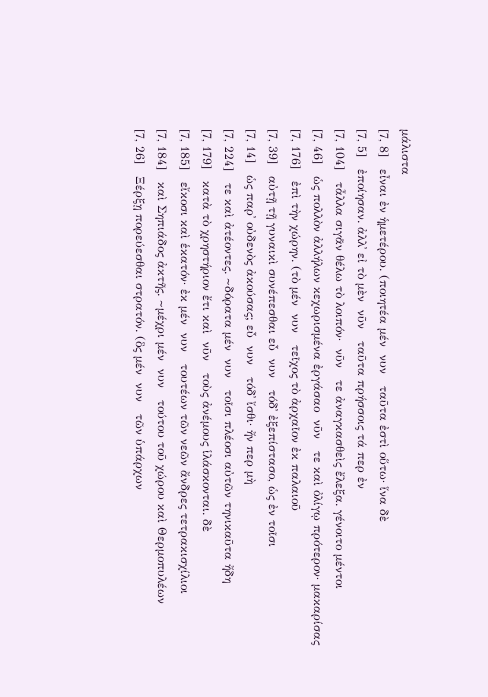μάλιστα
[7, 8]   εἶναι ἐν ἡμετέρου. (ποιητέα μέν  νυν   ταῦτα ἐστὶ οὕτω· ἵνα δὲ
[7, 5]   ἐποίησαν. ἀλλ᾽ εἰ τὸ μὲν  νῦν   ταῦτα πρήσσοις τά περ ἐν
[7, 104]   τἆλλα σιγᾶν θέλω τὸ λοιπόν·  νῦν   τε ἀναγκασθεὶς ἔλεξα. γένοιτο μέντοι
[7, 46]   ὡς πολλὸν ἀλλήλων κεχωρισμένα ἐργάσαο  νῦν   τε καὶ ὀλίγῳ πρότερον· μακαρίσας
[7, 176]   ἐπὶ τὴν χώρην. (τὸ μέν  νυν   τεῖχος τὸ ἀρχαῖον ἐκ παλαιοῦ
[7, 39]   αὐτῇ τῇ γυναικὶ συνέπεσθαι εὖ  νυν   τόδ᾽ ἐξεπίστασο, ὡς ἐν τοῖσι
[7, 14]   ὡς παρ᾽ οὐδενὸς ἀκούσας; εὖ  νυν   τόδ᾽ ἴσθι· ἤν περ μὴ
[7, 224]   τε καὶ ἀτέοντες. ~δόρατα μέν  νυν   τοῖσι πλέοσι αὐτῶν τηνικαῦτα ἤδη
[7, 179]   κατὰ τὸ χρηστήριον ἔτι καὶ  νῦν   τοὺς ἀνέμους ἱλάσκονται. δὲ
[7, 185]   εἴκοσι καὶ ἑκατόν· ἐκ μέν  νυν   τουτέων τῶν νεῶν ἄνδρες τετρακισχίλιοι
[7, 184]   καὶ Σηπιάδος ἀκτῆς. ~μέχρι μέν  νυν   τούτου τοῦ χώρου καὶ Θερμοπυλέων
[7, 26]   Ξέρξῃ πορεύεσθαι στρατόν. (ὃς μέν  νυν   τῶν ὑπάρχων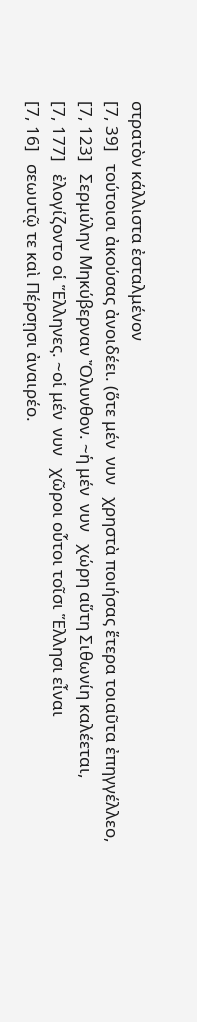στρατὸν κάλλιστα ἐσταλμένον
[7, 39]   τούτοισι ἀκούσας ἀνοιδέει. (ὅτε μέν  νυν   χρηστὰ ποιήσας ἕτερα τοιαῦτα ἐπηγγέλλεο,
[7, 123]   Σερμύλην Μηκύβερναν Ὄλυνθον. ~ἡ μέν  νυν   χώρη αὕτη Σιθωνίη καλέεται,
[7, 177]   ἐλογίζοντο οἱ Ἕλληνες. ~οἱ μέν  νυν   χῶροι οὗτοι τοῖσι Ἕλλησι εἶναι
[7, 16]   σεωυτῷ τε καὶ Πέρσῃσι ἀναιρέο.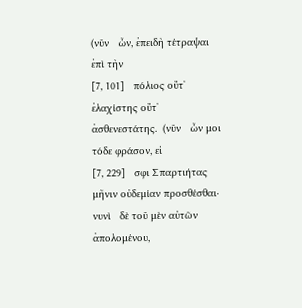(νῦν   ὦν, ἐπειδὴ τέτραψαι ἐπὶ τὴν
[7, 101]   πόλιος οὔτ᾽ ἐλαχίστης οὔτ᾽ ἀσθενεστάτης.  (νῦν   ὦν μοι τόδε φράσον, εἰ
[7, 229]   σφι Σπαρτιήτας μῆνιν οὐδεμίαν προσθέσθαι·  νυνὶ   δὲ τοῦ μὲν αὐτῶν ἀπολομένου,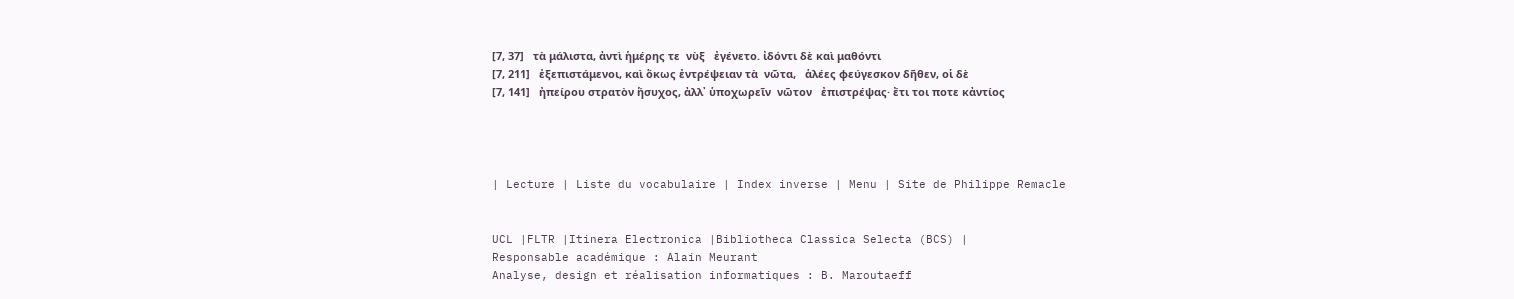[7, 37]   τὰ μάλιστα, ἀντὶ ἡμέρης τε  νὺξ   ἐγένετο. ἰδόντι δὲ καὶ μαθόντι
[7, 211]   ἐξεπιστάμενοι, καὶ ὅκως ἐντρέψειαν τὰ  νῶτα,   ἁλέες φεύγεσκον δῆθεν, οἱ δὲ
[7, 141]   ἠπείρου στρατὸν ἥσυχος, ἀλλ᾽ ὑποχωρεῖν  νῶτον   ἐπιστρέψας· ἔτι τοι ποτε κἀντίος




| Lecture | Liste du vocabulaire | Index inverse | Menu | Site de Philippe Remacle


UCL |FLTR |Itinera Electronica |Bibliotheca Classica Selecta (BCS) |
Responsable académique : Alain Meurant
Analyse, design et réalisation informatiques : B. Maroutaeff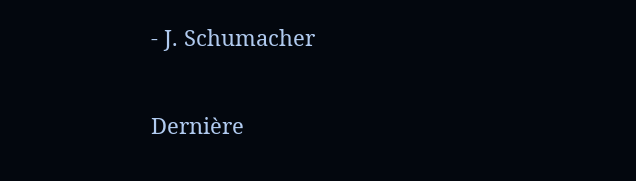- J. Schumacher

Dernière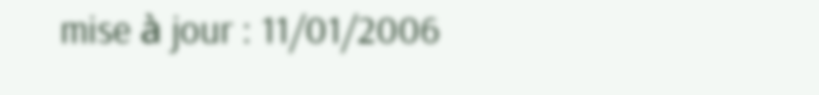mise à jour : 11/01/2006